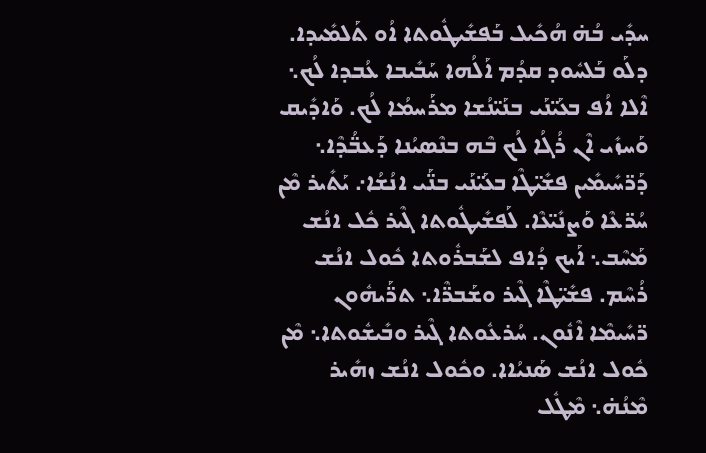ܚܕܺܝ ܒܳܗ̇ ܗܳܟܺܝܠ ܒܰܦܫܺܝܛܽܘܬܐ ܐܳܘ ܬܰܠܡܺܝܕܐ. ܕܠܰܘ ܒܰܠܚܽܘܕ ܩܕܳܡ ܐܰܠܳܗܐ ܚܰܒܺܝܒܐ ܥܳܒܕܐ ܠܳܟ܆ ܐܶܠܐ ܐܳܦ ܒܥܰܝ̈ܢܰܝ ܒܢܰܝ̈ܢܳܫܐ ܡܪܰܚܡܳܐ ܠܳܟ. ܘܰܐܕܺܝܩ ܘܰܚܙܺܝ ܐܶܢ ܪܳܓܳܐ ܠܳܟ ܒܶܗ ܒܢܶܣܝܳܢܐ ܕܰܥܒ̈ܳܕܶܐ܆ ܕܰܪ̈ܚܺܝܡܺܝܢ ܦܫܺܝ̈ܛܶܐ ܒܥܰܝ̈ܢܰܝ ܒܢ̈ܰܝ ܐܢܳܫܳܐ܇ ܝܰܬܺܝܪ ܡܶܢ ܚܳܪ̈ܥܶܐ ܘܰܨܢܺܝ̈ܥܶܐ. ܠܰܦܫܺܝܛܽܘܬܐ ܓܶܝܪ ܟܽܠ ܐܢܳܫ ܡܰܚܶܒ܆ ܐܰܝܟ ܕܳܐܦ ܠܫܰܒܪܽܘܬܐ ܟܽܘܠ ܐܢܳܫ ܪܳܚܶܡ. ܦܫܺܝ̈ܛܶܐ ܓܶܝܪ ܘܫܰܒܪ̈ܶܐ܆ ܬܪ̈ܰܝܗܽܘܢ ܪ̈ܚܺܝܡܶܐ ܐܶܢܽܘܢ. ܚܳܪܥܽܘܬܐ ܓܶܝܪ ܘܒܺܝܫܽܘܬܐ܆ ܡܶܢ ܟܽܘܠ ܐܢܳܫ ܣܰܢܝܳܐܐ. ܘܟܽܘܠ ܐܢܳܫ ܙܗܺܝܪ ܡܶܢܳܗ̇܆ ܡܶܛܽܠ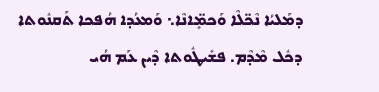ܕܡܰܠܝܳܐ ܢܶܟ̈ܠܶܐ ܘܰܟܡܻ̈ܐܢܶܐ܆ ܘܰܡܥܳܕܐ ܗܳܦܟܐ ܬܰܩܢܽܘܬܐ ܕܟܽܠ ܡܶܕܶܡ. ܦܫܺܝܛܽܘܬܐ ܕܶܝܢ ܥܰܡ ܗܳܝ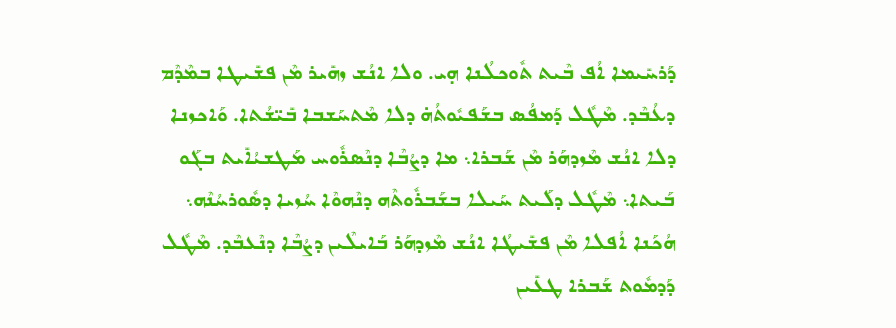ܕܰܪܚܺܝܡܐ ܐܳܦ ܒܶܝܬ ܬܽܘܟܠܳܢܐ ܗ̣ܝ. ܘܠܐ ܐܢܳܫ ܙܗܺܝܪ ܡܶܢ ܦܫܺܝܛܐ ܒܡܶܕܶܡ ܕܥܳܒܶܕ. ܡܶܛܽܠ ܕܰܡܦܳܣ ܒܫܰܦܝܽܘܬܳܗ̇ ܕܠܐ ܡܶܬܚܰܫܒܐ ܒܺܝ̈ܫܳܬܐ. ܘܰܐܟܙܢܐ ܕܠܐ ܐܢܳܫ ܡܶܙܕܗܰܪ ܡܶܢ ܫܰܒܪܐ܆ ܡܐ ܕܨܳܒܶܐ ܕܢܶܣܪܽܘܚ ܡܰܛܫܝܳܐܺܝܬ ܒܓܰܘ ܒܰܝܬܐ܆ ܡܶܛܽܠ ܕܠܰܝܬ ܚܰܝܠܐ ܒܫܰܒܪܽܘܬܶܗ ܕܢܶܗܘܶܐ ܚܳܙܝܐ ܕܣܽܘܪܚܳܢܶܗ܆ ܗܳܟܰܢܐ ܐܳܦܠܐ ܡܶܢ ܦܫܺܝܛܳܐ ܐܢܳܫ ܡܶܙܕܗܰܪ ܒܰܐܝܠܶܝܢ ܕܨܳܒܶܐ ܕܢܶܥܒܶܕ. ܡܶܛܽܠ ܕܰܕܡܽܘܬ ܫܰܒܪܐ ܛܥܺܝܢ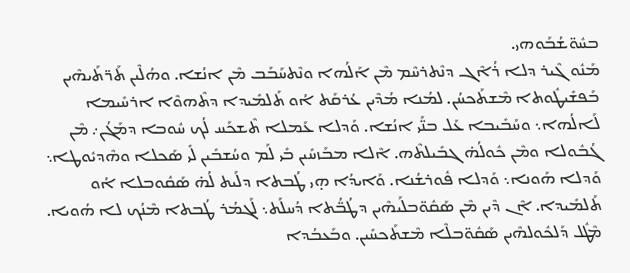ܒܚܽܘ̈ܫܳܒܰܘܗܝ.
ܡܰܢܽܘ ܓܶܝܪ ܕܠܐ ܪܳܐܶܓ ܕܢܶܬܪܚܶܡ ܡܶܢ ܐܰܠܳܗܐ ܘܢܶܬܚܰܒܰܒ ܡܶܢ ܐܢܳܫܐ. ܘܗܳܠܶܝܢ ܬܰܪ̈ܬܰܝܗܶܝܢ ܒܰܦܫܺܝܛܽܘܬܐ ܡܶܫܬܰܟܚܳܢ. ܠܡܳܢܐ ܡܳܕܶܝܢ ܥܳܪܩܰܬ ܐܳܘ ܬܰܠܡܺܝܕܐ ܕܬܶܗܘܶܐ ܐܪܚܺܝܡܐ ܠܰܐܠܳܗܐ܆ ܘܚܰܒܺܝܒܐ ܥܰܠ ܒܢ̈ܰܝ ܐܢܳܫܐ. ܘܰܕܠܐ ܥܰܡܠܐ ܬܶܫܟܰܚ ܠܳܟ ܚܽܘܒܐ ܕܡܰܓܳܢ܇ ܡܶܢ ܓܳܒܽܘܠܐ ܘܡܶܢ ܟܽܘܠܳܗ̇ ܓܒܺܝܠܬܶܗ. ܐܶܠܐ ܡܒܰܙܚܺܝܢ ܒܺܝ ܠܰܡ ܘܚܳܫܒܺܝܢ ܠܺܝ ܣܰܟܠܐ ܘܗܶܕܝܽܘܛܐ܆ ܘܰܕܠܐ ܗܰܘܢܐ܆ ܘܰܕܠܐ ܦܽܘܪܫܳܢܐ. ܘܰܐܝܕܳܐ ܗ̣ܝ ܛܳܒܬܐ ܕܠܰܝܬ ܠܳܗ̇ ܣܰܩܽܘܒܠܐ ܐܳܘ ܬܰܠܡܺܝܕܐ. ܐܶܢ ܕܶܝܢ ܡܶܢ ܣܰܩܽܘ̈ܒܠܰܝܗܶܝܢ ܕܛܳܒ̈ܳܬܐ ܕܳܚܠܰܬ܆ ܠܰܓܡܳܪ ܛܳܒܬܐ ܡܶܢܳܟ ܠܐ ܗܳܘܝܐ. ܡܶܛܽܠ ܕܰܠܟܽܘܠܗܶܝܢ ܣܰܩܽܘ̈ܒܠܶܐ ܡܶܫܬܰܟܚܺܝܢ. ܘܒܰܥܒܳܕܐ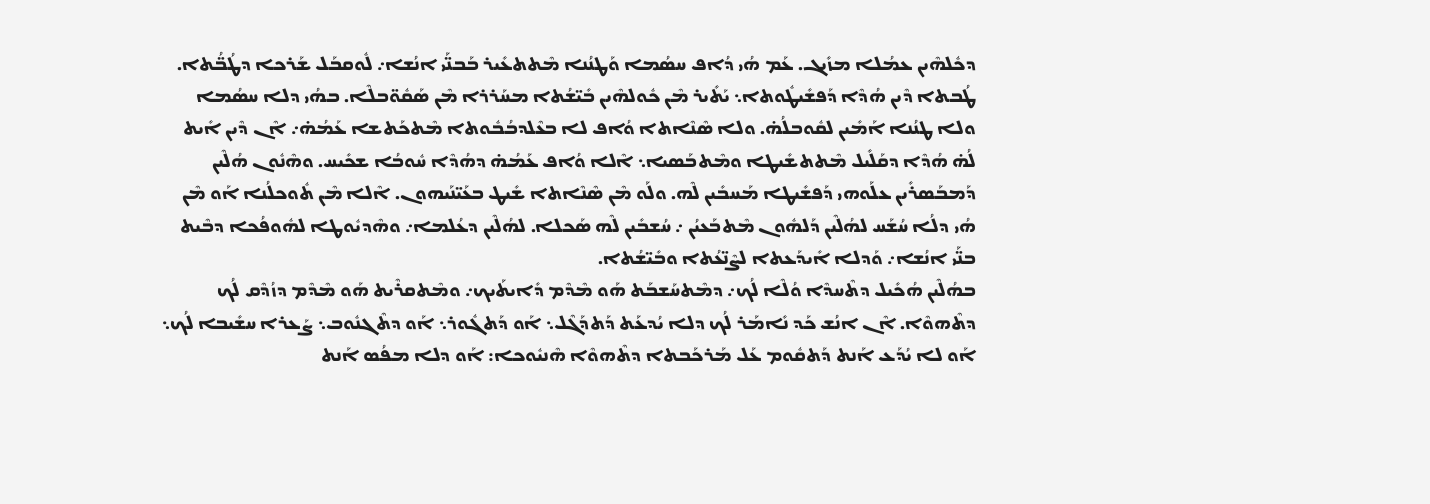ܕܟܽܠܗܶܝܢ ܥܡܳܠܐ ܡܙܺܝܓ. ܥܰܡ ܗܳܝ ܕܳܐܦ ܚܣܳܡܐ ܘܰܛܢܳܢܐ ܡܶܬܬܥܺܝܪ ܒܰܒܢ̈ܰܝ ܐܢܳܫܐ܇ ܠܽܘܩܒܰܠ ܫܰܪܟܐ ܕܛܳܒ̈ܳܬܐ. ܛܳܒܬܐ ܕܶܝܢ ܗܳܕܶܐ ܕܰܦܫܺܝܛܽܘܬܐ܆ ܝܰܬܺܝܪ ܡܶܢ ܟܽܘܠܗܶܝܢ ܒܺܝ̈ܫܳܬܐ ܡܚܰܪܪܐ ܡܶܢ ܣܰܩܽܘ̈ܒܠܶܐ. ܒܗܳܝ ܕܠܐ ܚܣܳܡܐ ܘܠܐ ܛܢܳܢܐ ܐܰܡܺܝܢ ܠܩܽܘܒܠܳܗ̇. ܘܠܐ ܣܶܢܶܐܬܐ ܘܳܐܦ ܠܐ ܒܥܶܠܕܒܳܒܽܘܬܐ ܡܶܬܟܰܬܫܐ ܥܰܡܳܗ̇܇ ܐܶܢ ܕܶܝܢ ܐܺܝܬ ܠܳܗ̇ ܗܳܕܶܐ ܕܩܰܠܺܝܠ ܡܶܬܬܫܺܝܛܐ ܘܡܶܬܒܰܣܝܐ܆ ܐܶܠܐ ܘܳܐܦ ܥܰܡܳܗ̇ ܕܗܳܕܶܐ ܚܽܘܒܳܐ ܫܟܺܝܚ. ܘܗܶܢܽܘܢ ܗܳܠܶܝܢ ܕܰܡܒܰܣܪܺܝܢ ܥܠܰܘܗܝ ܕܰܦܫܺܝܛܐ ܡܰܚܒܺܝܢ ܠܶܗ. ܘܠܰܘ ܡܶܢ ܣܶܢܶܐܬܐ ܫܺܝܛ ܒܥܰܝ̈ܢܰܝܗܘܢ. ܐܶܠܐ ܡܶܢ ܬܽܘܟܠܳܢܐ ܐܰܘ ܡܶܢ ܗܳܝ ܕܠܳܐ ܚܳܫܰܚ ܠܗܳܠܶܝܢ ܕܰܠܗܽܘܢ ܡܶܬܒܰܥܝܳܢ ܇ ܚܳܫܒܺܝܢ ܠܶܗ ܣܰܟܠܐ. ܠܗܳܠܶܝܢ ܕܥܳܠܡܐ܇ ܘܗܶܕܝܽܘܛܐ ܠܗܽܘܦܳܟܐ ܕܒܶܝܬ ܒܢ̈ܰܝ ܐܢܳܫܐ܇ ܘܰܕܠܐ ܐܺܝܕܰܥܬܐ ܠܨܶܢ̈ܥܳܬܐ ܘܒܺܝ̈ܫܳܬܐ.
ܒܗܳܠܶܝܢ ܗܳܟܺܝܠ ܕܬܶܚܕܶܐ ܘܳܠܶܐ ܠܳܟ܇ ܕܡܶܬܚܰܫܒܰܬ ܗܰܘ ܡܶܕܶܡ ܕܺܐܝܬܰܝܟ܇ ܘܡܶܬܩܪܶܝܬ ܗܰܘ ܡܶܕܶܡ ܕܙܳܕܶܩ ܠܳܟ ܕܬܶܗܘܶܐ. ܐܶܢ ܐܢܳܫ ܟܰܕ ܢܺܐܡܰܪ ܠܳܟ ܕܠܐ ܝܳܕܥܰܬ ܕܰܬܕܰܓܶܠ܆ ܐܰܘ ܕܰܬܓܽܘܪ܆ ܐܰܘ ܕܬܶܓܢܽܘܒ܆ ܨܰܥܪܐ ܚܫܺܝܒܐ ܠܳܟ܆ ܐܰܘ ܠܐ ܝܳܕܰܥ ܐܰܢܬ ܕܰܬܩܽܘܡ ܥܰܠ ܡܰܪܟܰܒܬܐ ܕܬܶܗܘܶܐ ܗܶܢܝܽܘܟܐ: ܐܰܘ ܕܠܐ ܡܦܳܣ ܐܰܢܬ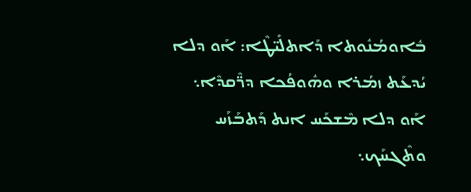ܒܽܐܘܡܳܢܽܘܬܐ ܕܰܐܬܠܺܝ̈ܛܶܐ: ܐܰܘ ܕܠܐ ܝܳܕܥܰܬ ܙܡܳܪܐ ܘܗܽܘܦܳܟܐ ܕܪ̈ܶܩܕܶܐ܆ ܐܰܘ ܕܠܐ ܡܶܫܟܰܚ ܐܢܬ ܕܰܬܒܰܙܰܚ ܘܬܶܓܚܰܟ܆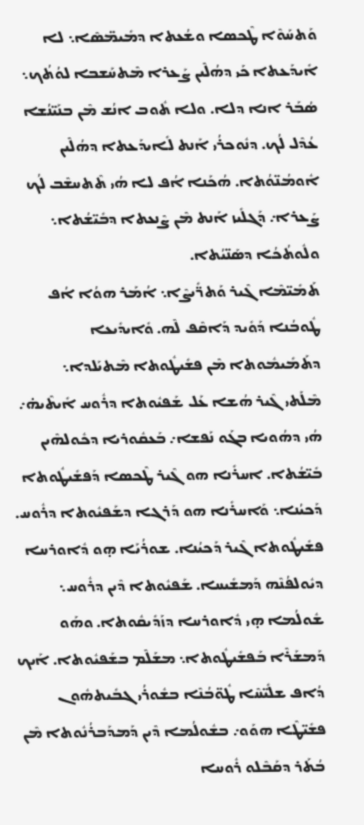ܘܰܬܚܰܘܶܐ ܛܶܟܣܐ ܘܫܳܥܬܐ ܕܡܺܝܡ̈ܣܶܐ܆ ܠܐ ܐܺܝܕܰܥܬܐ ܟܰܝ ܕܗܳܠܶܝܢ ܨܰܥܪܐ ܡܶܬܚܰܫܒܐ ܠܘܳܬܳܟ܆ ܣܳܒܰܪ ܐܢܐ ܕܠܐ. ܘܠܐ ܬܽܘܒ ܐܢܳܫ ܡܶܢ ܒܢܰܝ̈ܢܳܫܐ ܥܳܕܶܠ ܠܳܟ. ܕܢܽܘܟܪܳܝ ܐܰܢܬ ܠܺܐܝܕܰܥܬܐ ܕܗܳܠܶܝܢ ܐܽܘܡܳܢ̈ܘܳܬܐ. ܗܳܟܰܢܐ ܐܳܦ ܠܐ ܗܳܝ ܬܶܬܚܫܶܒ ܠܳܟ ܨܰܥܪܐ܇ ܕܰܓܠܺܝܙ ܐܰܢܬ ܡܶܢ ܨܶܢܥܬܐ ܕܒܺܝ̈ܫܳܬܐ܆ ܘܠܽܘܬܳܟܳܐ ܕܣܰܢ̈ܝܳܬܐ.
ܬܰܡܺܝ̈ܡܶܐ ܓܶܝܪ ܘܰܬܪ̈ܺܝܨܶܐ܆ ܐܳܡܰܪ ܗܘܳܐ ܐܳܦ ܛܽܘܒܳܢܐ ܕܰܘܺܝܕ ܕܰܐܩܶܦ ܠܶܗ. ܘܺܐܝܕܺܝܥܐ ܕܬܰܡܺܝܡܽܘܬܐ ܡܶܢ ܦܫܺܝܛܽܘܬܐ ܡܶܬܝܰܠܕܐ܆
ܡܶܠܰܬܝ ܓܶܝܪ ܗܳܫܐ ܥܰܠ ܫܰܦܝܽܘܬܐ ܕܪܽܘܚ ܐܺܝܬܶܝܗ̇܇ ܗܳܝ ܕܗܳܘܝܐ ܒܓܰܘ ܢܰܦܫܐ܇ ܒܰܥܩܽܘܪܝܐ ܕܟܽܘܠܗܶܝܢ ܒܺܝ̈ܫܳܬܐ. ܐܚܪܺܢܐ ܗܘ ܓܶܝܪ ܛܶܟܣܐ ܕܰܦܫܺܝܛܽܘܬܐ ܕܰܟܝܳܢܐ܆ ܘܰܐܚܪܺܢܐ ܗܘ ܕܰܪܓܐ ܕܫܰܦܝܽܘܬܐ ܕܪܽܘܚ. ܦܫܺܝܛܽܘܬܐ ܓܶܝܪ ܕܰܟܝܳܢܐ. ܫܘܪܳܝܰܐ ܗ̣ܘ ܕܽܐܘܪܚܐ ܕܝܽܘܠܦܳܢܶܗ ܕܰܡܫܺܝܚܐ. ܫܰܦܝܽܘܬܐ ܕܶܝܢ ܕܪܽܘܚ܆ ܫܽܘܠܳܡܐ ܗ̣ܝ ܕܽܐܘܪܚܐ ܕܙܰܕܺܝܩܽܘܬܐ. ܘܗܰܘ ܕܰܡܫܰܪܶܐ ܒܰܦܫܺܝܛܽܘܬܐ܆ ܡܫܰܠܶܡ ܒܫܰܦܝܽܘܬܐ. ܐܰܝܟ ܕܳܐܦ ܫܠܺܝ̈ܚܶܐ ܛܽܘ̈ܒܳܢܶܐ ܒܫܽܘܪܳܝ ܓܒܺܝܬܗܽܘܢ ܦܫܺܝ̈ܛܶܐ ܗܘܰܘ܇ ܒܫܽܘܠܳܡܐ ܕܶܝܢ ܕܰܡܕܰܒܪܳܢܽܘܬܐ ܡܶܢ ܒܳܬܰܪ ܕܩܰܒܶܠܘ ܪܽܘܚܐ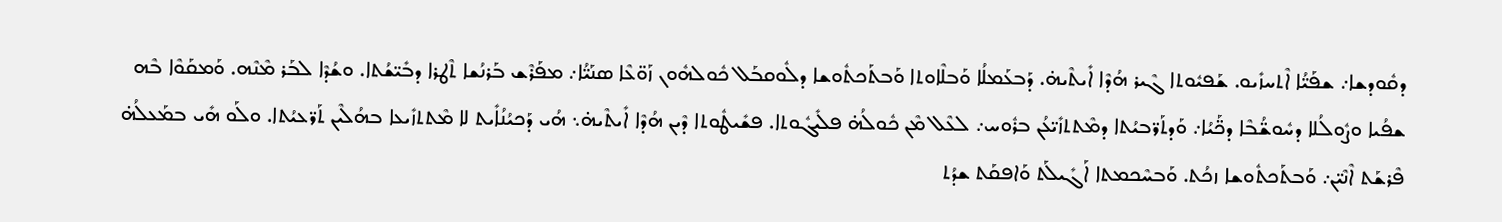ܕܩܽܘܕܫܐ܇ ܫܦܰܝ̈ܳܐ ܐܶܬܚܙܺܝܘ. ܫܰܦܝܽܘܬܐ ܓܶܝܪ ܗܳܕܶܐ ܐܺܝܬܶܝܗ̇. ܕܰܒܥܰܡܠܳܐ ܘܰܒܠܶܐܘܬܐ ܘܰܒܬܰܟܬܽܘܫܐ ܕܠܽܘܩܒܰܠ ܟܽܘܠܗܽܘܢ ܙܰܘ̈ܥܶܐ ܣܢܰܝ̈ܳܐ܇ ܡܦܰܪܶܫ ܒܰܪܢܳܫܐ ܬܶܛܪܐ ܕܒܺܝ̈ܫܳܬܐ. ܘܫܳܕܶܐ ܠܒܰܪ ܡܶܢܶܗ. ܘܰܡܩܰܘܶܐ ܒܶܗ ܫܦܳܝܐ ܘܨܽܘܠܳܠܐ ܕܚܽܘܫ̈ܳܒܶܐ ܕܟ̈ܰܝܳܐ܇ ܘܰܕܬܰܪ̈ܒܝܳܬܐ ܕܡܶܬܬܙܺܝ̈ܥܳܢ ܒܪܽܘܚ܇ ܠܥܶܠ ܡܶܢ ܟܽܘܠܳܗ̇ ܦܠܺܝܓܽܘܬܐ. ܦܫܺܝܛܽܘܬܐ ܕܶܝܢ ܗܳܕܶܐ ܐܺܝܬܶܝܗ̇܆ ܗܳܝ ܕܰܟܝܳܢܳܐܺܝܬ ܠܐ ܡܶܬܬܙܺܝܥܐ ܒܗܳܠܶܝܢ ܬܰܪ̈ܥܝܳܬܐ. ܘܠܰܘ ܗܺܝ ܒܡܰܥܠܳܗ̇ ܦܶܪܫܰܬ ܐܶܢܶܝ̈ܢ܇ ܘܰܒܬܰܟܬܽܘܫܐ ܙܟܳܬ. ܘܰܒܚܶܟܡܬܐ ܐܰܓܺܝܠܰܬ ܘܰܐܦܩܰܬ ܫܕܳܬ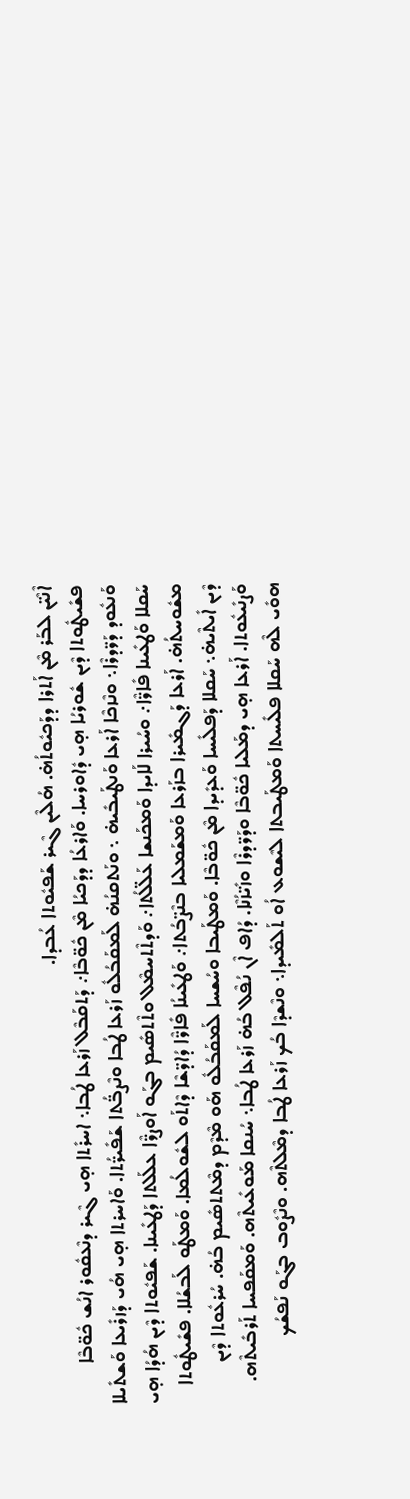ܐܶܢܶܝ̈ܢ ܠܒܰܪ ܡܶܢ ܐܰܬܪܐ ܕܕܰܟܝܽܘܬܳܗ̇. ܗܳܠܶܝܢ ܓܶܝܪ ܫܰܦܝܽܘܬܐ ܥܳܒܕܐ.
ܦܫܺܝܛܽܘܬܐ ܕܶܝܢ ܫܽܘܪܝܳܐ ܗ̣ܝ ܕܽܐܘܪܚܐ. ܘܰܐܪܥܳܐ ܕܕܰܟܝܳܐ ܡܶܢ ܟܽܘ̈ܒܶܐ܇ ܕܰܬܩܰܒܶܠ ܙܰܪܥܐ ܛܳܒܐ܆ ܐܚܪܺܬܐ ܗ̣ܝ ܓܶܝܪ ܕܢܶܥܩܽܘܪ ܐܢܳܫ ܟܽܘ̈ܒܶܐ ܘܰܢܥܽܘܕ ܕܰܪ̈ܕܪܶܐ܆ ܘܢܶܙܟܶܐ ܐܰܪܥܐ ܘܰܢܛܰܝܒܺܝܗ̇ ܆ ܘܢܰܬܩܢܳܗ̇ ܠܰܡܩܰܒܳܠܽܘ ܙܰܪܥܐ ܛܳܒܐ ܘܢܶܨܒ̈ܳܬܐ ܫܰܦܺܝܪ̈ܳܬܐ. ܘܰܐܚܪܬܐ ܗ̣ܝ ܗܳܝ ܕܰܙܪܺܝܥܐ ܘܰܫܬܺܝܠܐ ܚܰܩܠܐ ܘܰܛܥܺܝܢܐ ܦܺܐܪ̈ܶܐ܇ ܘܚܳܝܪܐ ܠܰܐܝܕܐ ܘܰܡܟܰܢܫܐ ܥܰܠ̈ܠܳܬܐ܇ ܘܰܕܬܶܬܚܡܶܠ ܘܬܶܬܣܺܝܡ ܒܓܰܘ ܐܰܘܨܪ̈ܶܐ ܥܠܰܠܬܐ ܕܰܛܥܺܝܢܐ. ܫܰܦܝܽܘܬܐ ܕܶܝܢ ܗܳܕܳܐ ܗ̣ܝ ܡܫܽܘܚܬܳܗ̇. ܐܰܪܥܐ ܕܰܓܡܺܝܪܐ ܒܙܰܪܥܐ ܘܰܡܫܰܡܠܝܐ ܒܢܶܨ̈ܒܳܬܐ܇ ܘܰܛܥܺܝܢܳܐ ܦܺܐܪ̈ܶܐ ܕܳܐܕ̈ܫܶܐ ܕܶܐܬܰܘ ܠܫܽܘܠܳܡܐ. ܘܰܡܛܰܘ ܠܰܒܫܳܠܐ. ܦܫܺܝܛܽܘܬܐ ܕܶܝܢ ܐܺܝܬܶܝܗ̇܆ ܚܰܩܠܐ ܕܰܦܠܺܝܚܐ ܘܰܥܕܺܝܕܐ ܡܶܢ ܟܽܘ̈ܒܶܐ. ܘܰܡܛܰܝܒܐ ܘܚܳܫܚܐ ܠܰܡܩܰܒܳܠܽܘ ܗܰܘ ܡܶܕܶܡ ܕܡܶܬܬܣܺܝܡ ܒܳܗ̇. ܚܳܪܥܽܘܬܐ ܕܶܝܢ ܘܰܨܢܺܝܥܽܘܬܐ. ܐܰܪܥܐ ܗ̣ܝ ܕܡܰܠܝܐ ܟܽܘ̈ܒܶܐ ܘܕܰܪ̈ܕܪܶܐ ܘܙܺܝ̈ܙܳܢܶܐ. ܕܳܐܦ ܐܶܢ ܢܳܦܶܠ ܒܳܗ̇ ܙܰܪܥܐ ܛܳܒܐ܆ ܚܳܢܩܐ ܡܰܘܥܺܝܬܶܗ. ܘܰܡܩܰܦܚܐ ܬܰܪܒܺܝܬܶܗ. ܗܘܺܝ ܠܶܗ ܚܰܩܠܐ ܦܠܺܝܚܬܐ ܘܰܡܛܰܝܒܬܐ ܠܝܶܫܘܥ ܐܳܘ ܬܰܠܡܺܝܕܐ܆ ܘܢܶܫܕܶܐ ܒܳܟ ܙܰܪܥܐ ܛܳܒܐ ܕܡܶܠܬܶܗ. ܘܢܶܨܽܘܒ ܒܓܰܘ ܢܰܦܫܳܟ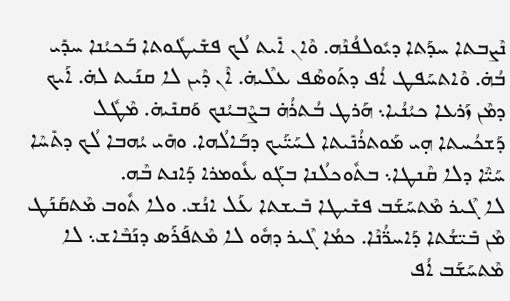ܢܶܨܒܬܐ ܚܕܰܬܐ ܕܝܽܘܠܦܳܢܶܗ. ܘܶܐܢ ܐܺܝܬ ܠܳܟ ܦܫܺܝܛܽܘܬܐ ܒܰܟܝܳܢܐ ܚܕܺܝ ܒܳܗ̇. ܘܶܐܬܚܰܦܛ ܐܳܦ ܕܬܰܘܣܶܦ ܥܠܶܝܗ̇. ܐܶܢ ܕܶܝܢ ܠܐ ܩܢܰܝܬ ܠܗ̇. ܐܰܝܟ ܕܡܶܢ ܙܰܪܥܐ ܟܝܳܢܳܝܐ܆ ܗܰܪܛ ܒܳܬܪܳܗ̇ ܒܨܶܒܝܳܢܟ ܘܰܩܢܺܝܗ̇. ܡܶܛܽܠ ܕܰܫܟܳܚܬܐ ܗ̣ܝ ܡܰܘܬܪܳܢܺܝܬܐ ܠܚܰܝ̈ܰܝܟ ܕܒܰܐܠܳܗܐ. ܘܗܺܝ ܝܳܗܒܐ ܠܳܟ ܕܬܺܚܶܐ ܚܰܝ̈ܶܐ ܕܠܐ ܩܶܢܛܐ܆ ܒܬܽܘܟܠܳܢܐ ܒܓܰܘ ܥܽܘܡܪܐ ܕܰܐܢܬ ܒܶܗ.
ܠܐ ܓܶܝܪ ܡܶܬܚܰܫܰܒ ܦܫܺܝܛܐ ܒܺܝܫܬܐ ܥܰܠ ܐܢܳܫ. ܘܠܐ ܬܽܘܒ ܡܶܬܩܰܢܰܛ ܡܶܢ ܒܺܝ̈ܫܳܬܐ ܕܰܐܚܪ̈ܳܢܶܐ. ܟܡܳܐ ܓܶܝܪ ܕܗܽܘ ܠܐ ܡܶܬܦܰܪܰܣ ܕܢܰܒܶܐܫ܆ ܠܐ ܡܶܬܚܰܫܰܒ ܐܳܦ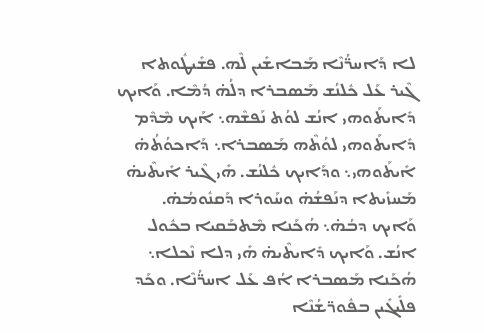ܠܐ ܕܰܐܚܪ̈ܳܢܶܐ ܡܰܒܐܫܺܝܢ ܠܶܗ. ܦܫܺܝܛܽܘܬܐ ܓܶܝܪ ܥܰܠ ܟܽܠܢܳܫ ܡܰܣܒܪܐ ܕܠܳܗ̇ ܕܳܡܶܐ. ܘܰܐܝܟ ܕܺܐܝܬܰܘܗܝ ܐܢܳܫ ܠܘܳܬ ܢܰܦܫܶܗ܆ ܐܰܝܟ ܡܶܕܶܡ ܕܺܐܝܬܰܘܗܝ ܠܘܳܬܶܗ ܡܰܣܒܪܐ܆ ܕܰܐܟܘܳܬܳܗ̇ ܐܺܝܬܰܘܗܝ܆ ܘܕܰܐܝܟ ܟܽܠܢܳܫ. ܗܺܝ ܓܶܝܪ ܐܺܝܬܶܝܗ̇ ܡܰܚܙܺܝܬܐ ܕܢܰܦܫܳܗ̇ ܘܚܰܘܪܐ ܕܰܩܢܽܘܡܳܗ̇. ܘܰܐܝܟ ܕܒܳܗ̇܆ ܗܳܟܰܢܐ ܡܶܬܒܰܩܝܐ ܒܟܽܘܠ ܐܢܳܫ. ܘܰܐܝܟ ܕܺܐܝܬܶܝܗ̇ ܗܺܝ ܕܠܐ ܢܶܟܠܐ܆ ܗܳܟܰܢܐ ܡܰܣܒܪܐ ܐܳܦ ܥܰܠ ܐܚܪ̈ܳܢܶܐ. ܘܟܰܕ ܦܠܺܝܓܺܝܢ ܒܦܽܘܪ̈ܫܳܢܶܐ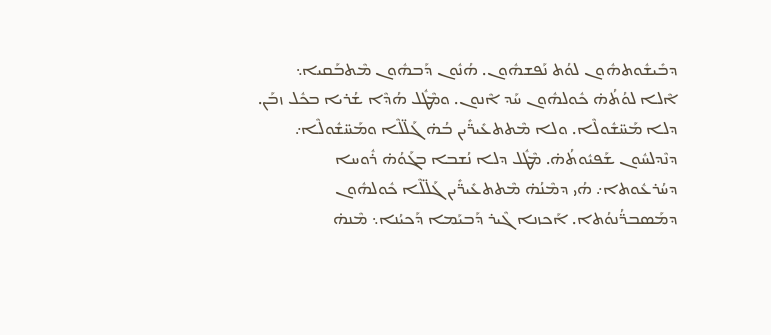ܕܒܺܝܫܽܘܬܗܽܘܢ ܠܘܳܬ ܢܰܦܫܗܽܘܢ. ܗܳܢܽܘܢ ܕܰܒܗܽܘܢ ܡܶܬܒܰܩܝܐ܆ ܐܶܠܐ ܠܘܳܬܳܗ̇ ܟܽܘܠܗܽܘܢ ܚܰܕ ܐܶܢܘܢ. ܘܡܶܛܽܠ ܗܳܕܶܐ ܫܳܪܝܐ ܒܟܽܠ ܙܒܰܢ. ܕܠܐ ܡܰܚ̈ܫܽܘܠܶܐ. ܘܠܐ ܡܶܬܬܥܺܝܪ̈ܺܝܢ ܒܳܗ̇ ܓܰܠ̈ܠܶܐ ܘܡܰܚ̈ܫܽܘܠܶܐ܇ ܕܢܶܕܠܚܽܘܢ ܫܰܦܝܽܘܬܳܗ̇. ܡܶܛܽܠ ܕܠܐ ܢܳܫܒܐ ܒܓܰܘܳܗ̇ ܪܽܘܚܐ ܕܚܳܪܥܽܘܬܐ܇ ܗܳܝ ܕܡܶܢܳܗ̇ ܡܶܬܬܥܺܝܪ̈ܺܝܢ ܓܰܠ̈ܠܶܐ ܟܽܘܠܗܽܘܢ ܕܡܰܣܒܪ̈ܳܢܘܳܬܐ. ܐܰܟܙܢܐ ܓܶܝܪ ܕܰܒܝܰܡܐ ܕܰܟܝܳܢܐ܆ ܡܶܢܗ̇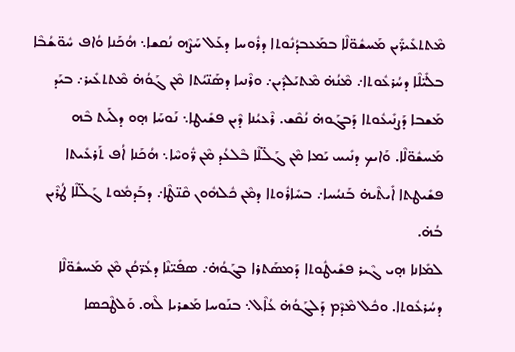ܡܶܬܬܥܺܝܪ̈ܺܝܢ ܡܰܚܫܽܘ̈ܠܶܐ ܒܡܰܥܒܕܳܢܽܘܬܐ ܕܪܽܘܚܐ ܕܥܰܠ ܚܰܨܶܗ ܢܳܩܫܐ܆ ܗܳܟܰܢܐ ܘܳܐܦ ܚܽܘ̈ܫܳܒܶܐ ܒܠܺܝ̈ܠܶܐ ܕܚܳܪܥܽܘܬܐ܇ ܡܶܢܳܗ̇ ܡܶܬܝܰܠܕܺܝܢ܇ ܘܪܶܢܝܐ ܕܣܰܢ̈ܝܳܬܐ ܡܶܢ ܓܰܘܳܗ̇ ܡܶܬܬܥܺܝܪ܇ ܒܝܰܕ ܡܰܫܒܐ ܕܰܨܢܺܝܥܽܘܬܐ ܕܰܒܓܰܘܗ̇ ܢܳܩܶܫ. ܪܶܥܝܳܢܐ ܕܶܝܢ ܦܫܺܝܛܐ܆ ܢܰܘܚܰܐ ܗ̣ܘ ܕܠܰܝܬ ܒܶܗ ܡܰܚܫܽܘ̈ܠܶܐ. ܘܰܐܝܟ ܕܢܺܝܚ ܝܰܡܐ ܡܶܢ ܓܰܠ̈ܠܶܐ ܒܶܠܥܳܕ ܡܶܢ ܪ̈ܽܘܚܶܐ܆ ܗܳܟܰܢܐ ܐܳܦ ܬܰܪܥܺܝܬܐ ܦܫܺܝܛܬܐ ܐܺܝܬܶܝܗ̇ ܒܰܢܝܳܚܐ܇ ܒܚܺܐܪܽܘܬܐ ܕܡܶܢ ܟܽܠܗܽܘܢ ܩܶܢ̈ܛܶܐ܇ ܕܒܰܕܡܽܘܬ ܓܰܠ̈ܠܶܐ ܛܳܪܶܝܢ ܒܳܗ̇.
ܠܡܺܐܢܐ ܗ̣ܝ ܓܶܝܪ ܦܫܺܝܛܽܘܬܐ ܕܰܡܣܰܬܪܐ ܒܓܰܘܳܗ̇܇ ܣܦܺܝ̈ܢܶܐ ܕܥܳܪ̈ܩܳܢ ܡܶܢ ܡܰܚܫܽܘ̈ܠܶܐ ܕܚܳܪܥܽܘܬܐ. ܘܟܽܠ ܡܶܕܶܡ ܕܰܠܓܰܘܳܗ̇ ܥܳܐܶܠ܆ ܒܢܰܘܚܐ ܡܰܫܪܝܐ ܠܶܗ. ܘܰܠܛܶܟܣܐ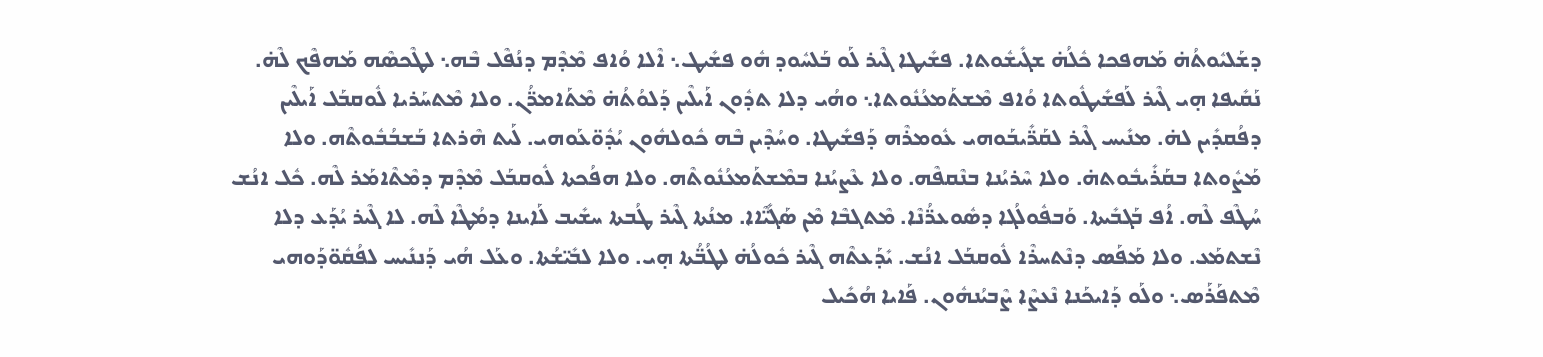ܕܫܰܠܝܽܘܬܳܗ̇ ܡܰܗܦܟܐ ܟܽܠܳܗ̇ ܫܓܺܝܫܽܘܬܐ. ܦܫܺܝܛܐ ܓܶܝܪ ܠܰܘ ܒܰܠܚܽܘܕ ܗܽܘ ܦܫܺܝܛ܆ ܐܶܠܐ ܘܳܐܦ ܡܶܕܶܡ ܕܢܳܦܶܠ ܒܶܗ܆ ܠܛܶܟܣܶܗ ܡܰܗܦܶܟ ܠܶܗ̇.
ܢܰܩܺܝܦܐ ܗ̣ܝ ܓܶܝܪ ܠܰܦܫܺܝܛܽܘܬܐ ܘܳܐܦ ܡܶܫܬܰܡܥܳܢܽܘܬܐ܆ ܘܗܳܝ ܕܠܐ ܬܕܽܘܢ ܐܰܝܠܶܝܢ ܕܰܠܘܳܬܳܗ̇ ܡܶܬܰܐܡܪ̈ܳܢ. ܘܠܐ ܡܶܬܚܰܪܝܐ ܠܽܘܩܒܰܠ ܐܰܝܠܶܝܢ ܕܦܳܩܕܺܝܢ ܠܗ̇. ܡܢܺܝܚ ܓܶܝܪ ܠܩܰܪ̈ܺܝܒܰܘܗܝ ܥܽܘܡܪܶܗ ܕܰܦܫܺܝܛܐ. ܘܚܳܕܶܝܢ ܒܶܗ ܟܽܘܠܗܽܘܢ ܝܳܕܽܘ̈ܥܰܘܗܝ. ܠܰܝܬ ܗܶܪܬܐ ܒܰܫܒܳܒܽܘܬܶܗ. ܘܠܐ ܡܰܨܽܘܬܐ ܒܩܰܪܺܝܒܽܘܬܗ̇. ܘܠܐ ܚܶܪܝܳܢܐ ܒܢܶܩܦܶܗ. ܘܠܐ ܥܶܨܝܳܢܐ ܒܡܶܫܬܰܡܥܳܢܽܘܬܶܗ. ܘܠܐ ܗܦܳܟܬܐ ܠܽܘܩܒܰܠ ܡܶܕܶܡ ܕܡܶܬܶܐܡܰܪ ܠܶܗ. ܟܽܠ ܐܢܳܫ ܚܳܛܶܦ ܠܶܗ. ܐܳܦ ܒܰܓܒܺܝܬܐ. ܘܰܒܦܽܘܠܳܓܐ ܕܣܽܘܥܪ̈ܳܢܶܐ. ܡܶܬܓܒܶܐ ܡܶܢ ܣܰܓܺܝ̈ܶܐܐ. ܡܢܳܬܐ ܓܶܝܪ ܛܳܒܬܐ ܚܫܺܝܒ ܠܰܐܝܢܐ ܕܡܳܛܶܐ ܠܶܗ. ܠܐ ܓܶܝܪ ܝܳܕܰܥ ܕܠܐ ܢܶܫܬܡܰܥ. ܘܠܐ ܡܰܦܰܣ ܕܢܶܬܚܪܶܐ ܠܽܘܩܒܰܠ ܐܢܳܫ. ܝܺܕܰܥܬܶܗ ܓܶܝܪ ܟܽܘܠܳܗ̇ ܠܛܳܒ̈ܳܬܐ ܗ̣ܝ. ܘܠܐ ܠܒܺܝ̈ܫܳܬܐ. ܘܥܰܠ ܗܳܝ ܕܰܢܢܺܝܚ ܠܦܳܩܽܘ̈ܕܰܘܗܝ ܡܶܬܦܰܪܰܣ܆ ܘܠܰܘ ܕܰܐܝܟܰܢܐ ܢܶܥܨܶܐ ܨܶܒܝܳܢܗܽܘܢ. ܦܰܐܝܐ ܗܳܟܺܝܠ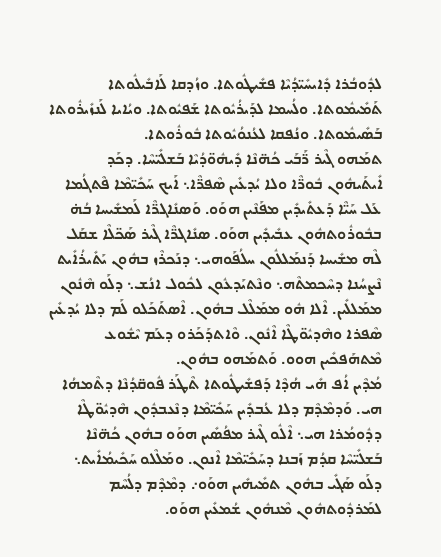ܠܕܽܘܒܳܪܐ ܕܺܐܝܚܺܝ̈ܕܳܝܶܐ ܦܫܺܝܛܽܘܬܐ. ܘܙܳܕܩܐ ܠܰܐܒܺܝܠܽܘܬܐ ܬܰܡܺܝܡܽܘܬܐ. ܘܠܳܚܡܐ ܠܕܰܝܪܳܝܽܘܬܐ ܫܰܦܝܽܘܬܐ. ܘܝܳܐܝܐ ܠܰܢܙܺܝܪܽܘܬܐ ܒܰܣܺܝܡܽܘܬܐ. ܘܢܳܦܩܐ ܠܥܳܢܘܳܝܽܘܬܐ ܒܽܘܪܽܘܬܐ.
ܬܡܰܗܘ ܓܶܝܪ ܪ̈ܰܒܰܝ ܟܳܗ̈ܢܶܐ ܕܺܝܗܽܘ̈ܕܳܝܶܐ ܒܰܫܠܺܝ̈ܚܶܐ. ܕܟܰܕ ܐܺܝܬܰܝܗܽܘܢ ܒܽܘܪ̈ܶܐ ܘܠܐ ܝܳܕܥܺܝܢ ܣܶܦܪ̈ܶܐ܆ ܐܰܝܟ ܚܰܟܺܝ̈ܡܶܐ ܦܶܬܓܳܡܐ ܥܰܠ ܚܰܝ̈ܶܐ ܕܰܥܬܺܝܕܺܝܢ ܡܦܰܢܶܝܢ ܗܘܰܘ. ܘܰܣܢܺܐܓܖ̈ܶܐ ܠܰܡܫܺܝܚܐ ܒܳܗ̇ ܒܒܽܘܪܽܘܬܗܽܘܢ ܥܒܺܝܕܺܝܢ ܗܘܰܘ. ܣܢܺܐܓܖ̈ܶܐ ܓܶܝܪ ܣܰܟ̈ܠܶܐ ܫܩܰܠ ܠܶܗ ܡܫܺܝܚܐ ܕܰܢܡܰܠܠܽܘܢ ܚܠܳܦܰܘܗܝ܆ ܕܢܰܟܪܶܙ ܒܗܽܘܢ ܝܰܬܺܝܪܳܐܺܝܬ ܢܶܨܚܳܢܐ ܕܚܶܟܡܬܶܗ܆ ܘܢܶܬܝܰܕܥܽܘܢ ܠܟܽܘܠ ܐܢܳܫ܆ ܕܠܰܘ ܗܶܢܽܘܢ ܡܡܰܠܠܺܝܢ. ܐܶܠܐ ܗܽܘ ܡܡܰܠܶܠ ܒܗܽܘܢ. ܐܶܣܬܰܟܰܠܘ ܠܰܡ ܕܠܐ ܝܳܕܥܺܝܢ ܣܶܦܪܐ ܘܗܶܕܝܽܘ̈ܛܶܐ ܐܶܢܽܘܢ. ܘܶܐܬܕܰܟܰܪܘ ܕܥܰܡ ܝܶܫܽܘܥ ܡܶܬܗܰܦܟܺܝܢ ܗܘܘ. ܘܰܬܡܰܗܘ ܒܗܽܘܢ.
ܡܳܕܶܝܢ ܐܳܦ ܗܺܝ ܗܳܕܶܐ ܕܰܦܫܺܝܛܽܘܬܐ ܬܶܛܰܪ ܦܽܘܩ̈ܕܳܢܶܐ ܕܬܶܡܗܳܐ ܗܝ. ܘܰܕܡܶܕܶܡ ܕܠܐ ܥܳܒܕܺܝܢ ܚܰܟܺܝ̈ܡܶܐ ܕܢܶܥܒܕܽܘܢ ܗܶܕܝܽܘ̈ܛܶܐ ܕܕܽܘܡܳܪܐ ܗܝ܆ ܐܶܠܽܘ ܓܶܝܪ ܡܦܳܣܺܝܢ ܗܘܰܘ ܒܗܽܘܢ ܟܳܗ̈ܢܶܐ ܒܰܫܠܺܝ̈ܚܶܐ ܩܕܳܡ ܙܰܒܢܐ ܕܚܰܟܺܝ̈ܡܶܐ ܐܶܢܘܢ. ܘܡܰܠܶܠܘ ܚܰܟܺܝܡܳܐܺܝܬ܆ ܕܠܰܘ ܣܰܓܺܝ ܒܗܽܘܢ ܬܡܺܝܗܺܝܢ ܗܘܰܘ܇ ܕܡܶܕܶܡ ܕܠܳܚܶܡ ܠܡܰܪܕܽܘܬܗܽܘܢ ܡܶܢܗܽܘܢ ܫܳܡܥܺܝܢ ܗܘܰܘ.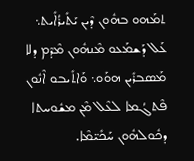ܬܡܰܗܘ ܒܗܽܘܢ ܕܶܝܢ ܝܰܬܺܝܪܳܐܺܝܬ܆ ܥܰܠ ܕܰܫܡܰܥܘ ܡܶܢܗܽܘܢ ܡܶܕܶܡ ܕܠܐ ܡܰܣܒܪܺܝܢ ܗܘܰܘ܆ ܘܰܐܬܺܝܒܘ ܐܶܢܽܘܢ ܦܶܬܓܳܡܐ ܠܥܶܠ ܡܶܢ ܡܫܽܘܚܬܐ ܕܟܽܘܠܗܽܘܢ ܚܰܟܺܝ̈ܡܶܐ.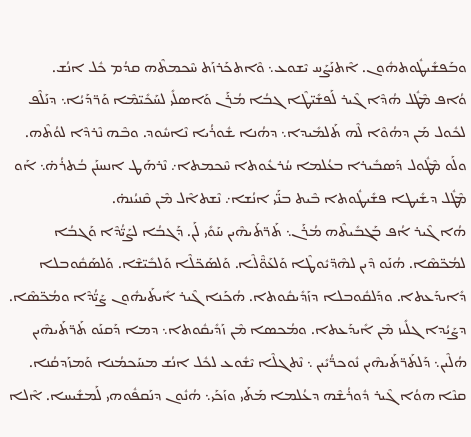ܘܒܰܦܫܺܝܛܽܘܬܗܽܘܢ. ܐܶܬܢܰܨܰܚ ܝܶܫܘܥ܆ ܘܶܐܬܟܰܪܙܰܬ ܚܶܟܡܬܶܗ ܩܕܳܡ ܟܽܠ ܐܢܳܫ.
ܘܳܐܦ ܡܶܛܽܠ ܗܳܕܶܐ ܓܶܝܪ ܠܰܦܫܺܝ̈ܛܶܐ ܓܒܳܐ ܡܳܪܰܢ ܘܰܐܣܠܺܝ ܠܚܰܟܺܝ̈ܡܶܐ ܘܰܪ̈ܕܰܝܳܐ܆ ܕܢܰܠܶܦ ܠܟܽܘܠ ܡܰܢ ܕܗܳܘܶܐ ܠܶܗ ܬܰܠܡܺܝܕܐ܆ ܕܗܳܢܐ ܫܽܘܪܳܝܐ ܢܶܐܚܽܘܕ. ܘܒܶܗ ܢܶܪܕܶܐ ܠܘܳܬܶܗ. ܘܠܰܘ ܡܶܛܽܘܠ ܕܰܣܒܺܝܪܐ ܒܥܳܠܡܐ ܚܳܪܥܽܘܬܐ ܚܶܟܡܬܐ܇ ܢܶܪܗܰܛ ܐܢܚܢܰܢ ܒܳܬܪܳܗ̇܆ ܐܰܘ ܡܶܛܽܠ ܕܫܺܝܛܐ ܦܫܺܝܛܽܘܬܐ ܒܶܝܬ ܒܢ̈ܰܝ ܐܢܳܫܐ܇ ܢܶܫܬܐܶܠ ܡܶܢ ܩܶܢܝܳܢܗ̇.
ܗܳܐ ܓܶܝܪ ܐܳܦ ܒܰܓܒܺܝܬܶܗ ܡܳܪܰܢ܆ ܬܰܪ̈ܬܰܝܗܶܝܢ ܚܰܘܺܝ ܠܰܢ. ܕܰܓܒܳܐ ܠܨܰܝ̈ܳܕܶܐ ܘܰܓܒܳܐ ܠܡܳܟ̈ܣܶܐ. ܗܳܢܰܘ ܕܶܝܢ ܠܗܶܕ̈ܝܽܘܛܶܐ ܘܰܠܥܰܘ̈ܶܠܶܐ. ܘܰܠܣܰܟ̈ܠܶܐ ܘܰܠܒܺܝ̈ܫܶܐ. ܘܰܠܣܰܩܽܘܒܠܐ ܕܺܐܝܕܰܥܬܐ. ܘܕܰܠܩܽܘܒܠܐ ܕܙܰܕܺܝܩܽܘܬܐ. ܗܳܟܰܢܐ ܓܶܝܪ ܐܺܝܬܰܝܗܽܘܢ ܨܰܝ̈ܳܕܶܐ ܘܡܳܟ̈ܣܶܐ. ܕܨܰܝܳܕܐ ܓܠܺܝܙ ܡܶܢ ܐܺܝܕܰܥܬܐ. ܘܡܳܟܣܐ ܡܶܢ ܙܰܕܺܝܩܽܘܬܐ܆ ܕܡܐ ܕܰܩܢܰܘ ܬܰܪ̈ܬܰܝܗܶܝܢ ܗܳܠܶܝܢ܆ ܕܰܠܬܰܪ̈ܬܰܝܗܶܝܢ ܢܽܘܟܪ̈ܳܝܺܝܢ ܆ ܢܶܬܓܠܶܐ ܝܶܫܽܘܥ ܠܟܽܠ ܐܢܳܫ ܡܚܰܟܡܳܢܐ ܘܰܡܙܰܕܩܳܢܐ. ܩܢܶܐ ܗܘܳܐ ܓܶܝܪ ܕܽܘܪܳܫܶܗ ܕܥܳܠܡܐ ܡܰܬܰܝ ܘܙܰܟܰܝ܆ ܗܳܢܽܘܢ ܕܢܰܩܦܽܘܗܝ ܠܰܡܫܺܝܚܐ. ܐܶܠܐ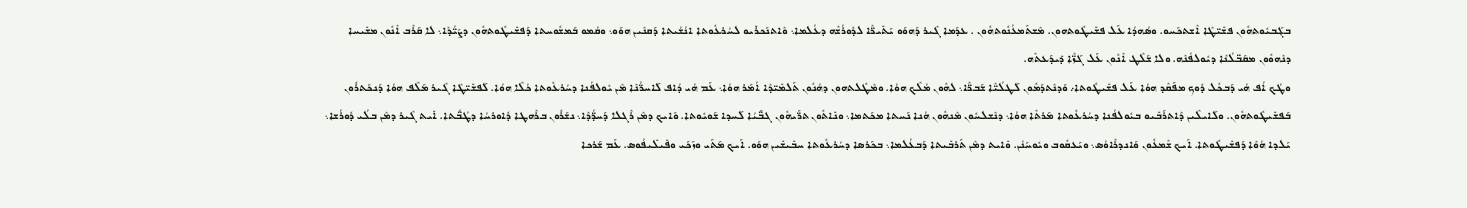ܒܓܰܒܝܽܘܬܗܽܘܢ ܦܫܺܝ̈ܛܶܐ ܐܶܫܬܟܰܚܘ. ܘܣܳܗܕܳܐ ܥܰܠ ܦܫܺܝܛܽܘܬܗܘܢ. ܡܶܫܬܰܡܥܳܢܽܘܬܗܽܘܢ . ܥܕܰܡܐ ܓܶܝܪ ܕܰܗܘܰܘ ܝܰܬܺܝܪ̈ܶܐ ܠܕܽܘܪܳܫܶܗ ܕܥܳܠܡܐ܆ ܘܶܐܬܢܰܟܪܺܝܘ ܠܚܳܪܥܽܘܬܐ ܐܢܳܫܳܝܬܐ ܕܰܩܢܶܝܢ ܗܘܰܘ܆ ܘܩܳܡܘ ܒܰܡܫܽܘܚܬܐ ܕܰܦܫܺܝܛܽܘܬܗܽܘܢ ܕܨܰܝ̈ܳܕܶܐ܆ ܠܐ ܩܰܪܶܒ ܐܶܢܽܘܢ ܡܫܺܝܚܐ ܕܢܶܗܘܽܘܢ ܡܩܰܒ̈ܠܳܢܶܐ ܕܝܽܘܠܦܳܢܶܗ. ܘܠܐ ܫܰܠܶܛ ܐܶܢܽܘܢ ܥܰܠ ܓܰܙ̈ܶܐ ܕܺܝܕܰܥܬܶܗ.
ܘܛܳܟ ܐܳܦ ܗܳܝ ܕܰܒܟܽܠ ܕܽܘܟ ܡܦܰܩܶܕ ܗܘܳܐ ܥܰܠ ܦܫܺܝܛܽܘܬܐ܇ ܘܰܕܢܶܬܕܰܡܽܘܢ ܠܰܛܠܳܝ̈ܶܐ ܫܰܒܪ̈ܶܐ܆ ܠܗܽܘܢ ܡܳܠܶܟ ܗܘܳܐ. ܘܡܶܛܽܠܬܗܘܢ ܕܗܳܢܽܘܢ ܬܰܠܡܺܝ̈ܕܶܐ ܐܳܡܰܪ ܗܘܳܐ܆ ܥܰܡ ܗܳܝ ܕܳܐܦ ܠܰܐܚܪ̈ܳܢܶܐ ܡܶܢ ܝܽܘܠܦܳܢܐ ܕܚܳܪܥܽܘܬܐ ܟܳܠܶܐ ܗܘܳܐ. ܠܰܦܫܺܝ̈ܛܶܐ ܓܶܝܪ ܡܰܠܶܦ ܗܘܳܐ ܕܰܢܟܰܬܪܽܘܢ ܒܰܦܫܺܝܛܽܘܬܗܽܘܢ. ܘܠܰܐܝܠܶܝܢ ܕܶܐܬܪܰܒܺܝܘ ܒܝܽܘܠܦܳܢܐ ܕܚܳܪܥܽܘܬܐ ܡܰܪܬܶܐ ܗܘܳܐ܆ ܕܢܶܫܠܚܽܘܢ ܡܶܢܗܽܘܢ ܗܳܢܐ ܢܰܚܬܐ ܡܟܰܬܡܐ܆ ܘܢܺܐܬܽܘܢ ܬܪ̈ܰܝܗܽܘܢ ܓܒ̈ܰܝܳܐ ܠܰܚܕܐ ܫܰܘܝܽܘܬܐ. ܘܰܐܝܟ ܕܡܶܢ ܪܶܓܠܐ ܕܰܚܕ̈ܳܕܶܐ܆ ܢܫܰܪܽܘܢ ܒܪܶܗܛܐ ܕܽܐܘܪܚܳܐ ܕܛܳܒ̈ܳܬܐ. ܐܺܝܬ ܓܶܝܪ ܕܡܶܢ ܒܠܳܝ ܕܽܘܪܳܫܐ܆ ܝܰܠܕܐ ܗܳܘܶܐ ܕܰܦܫܺܝܛܽܘܬܐ. ܐܰܝܟ ܫܶܡܥܽܘܢ ܘܰܐܢܕܪܶܐܘܳܣ܆ ܘܝܰܥܩܽܘܒ ܘܝܽܘܚܰܢܳܢ. ܘܺܐܝܬ ܕܡܶܢ ܬܰܪܒܺܝܬܐ ܕܰܒܥܳܠܡܐ܆ ܒܟܰܪܣܐ ܕܚܳܪܥܽܘܬܐ ܚܒܺܝܫܺܝܢ ܗܘܰܘ. ܐܰܝܟ ܡܰܬܰܝ ܘܙܰܟܰܝ ܘܦܺܝܠܺܝܦܳܘܣ. ܥܰܡ ܫܰܪܟܐ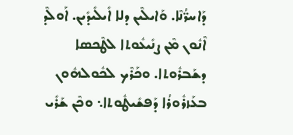ܕܰܐܚܪ̈ܳܢܶܐ. ܘܰܐܝܠܶܝܢ ܕܠܐ ܐܺܝܠܺܝܕܺܝܢ. ܐܰܘܠܶܕ ܐܶܢܽܘܢ ܡܶܢ ܨܢܺܝܥܽܘܬܐ ܠܛܶܟܣܐ ܕܫܰܒܪܽܘܬܐ. ܘܟܰܪܶܟ ܠܟܽܘܠܗܽܘܢ ܒܥܰܙܪܽܘܪܳܐ ܕܰܦܫܺܝܛܽܘܬܐ܆ ܘܟܶܢ ܫܰܪܺܝ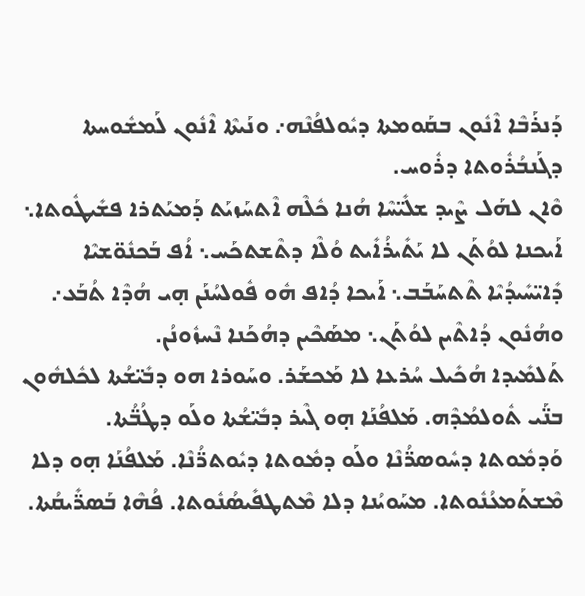ܕܰܢܪܰܒܶܐ ܐܶܢܽܘܢ ܒܩܰܘܡܬܐ ܕܝܽܘܠܦܳܢܶܗ܇ ܘܢܰܝܬܶܐ ܐܶܢܽܘܢ ܠܰܡܫܽܘܚܬܐ ܕܓܰܢܒܳܪܽܘܬܐ ܕܪܽܘܚ.
ܘܶܐܢ ܠܗܰܠ ܨܶܝܕ ܫܠܺܝ̈ܚܶܐ ܗܳܢܐ ܟܽܠܶܗ ܐܶܬܚܰܙܝܰܬ ܕܰܡܝܰܬܪܐ ܦܫܺܝܛܽܘܬܐ܆ ܐܰܝܟܢܐ ܠܘܳܬܰܢ ܠܐ ܝܰܬܺܝܪܳܐܺܝܬ ܘܳܠܶܐ ܕܬܶܫܬܟܰܚ܆ ܐܳܦ ܒܰܟܢܽܘ̈ܫܝܶܐ ܕܺܐܝ̈ܚܺܝܕܳܝܶܐ ܬܶܬܚܰܒܰܒ܆ ܐܰܝܟܐ ܕܳܐܦ ܗܽܘ ܦܽܘܠܚܳܢܰܢ ܗ̣ܝ ܗܳܕܶܐ ܬܳܒܰܥ܇ ܘܗܳܢܽܘܢ ܕܳܐܬܶܝܢ ܠܘܳܬܰܢ܆ ܡܣܰܟܶܝܢ ܕܗܳܟܰܢܐ ܢܶܚܙܽܘܢܳܢ.
ܬܰܠܡܺܝܕܐ ܗܳܟܺܝܠ ܚܳܪܥܐ ܠܐ ܡܰܟܫܰܪ. ܘܚܰܘܪܐ ܗܘ ܕܒܺܝ̈ܫܳܬܐ ܠܟܽܠܗܽܘܢ ܒܢ̈ܰܝ ܬܽܘܠܡܳܕܶܗ. ܡܰܠܦܳܢܰܐ ܗ̣ܘ ܓܶܝܪ ܕܒܺܝ̈ܫܳܬܐ ܘܠܰܘ ܕܛܳܒ̈ܳܬܐ. ܘܰܕܡܽܘܬܐ ܕܚܽܘܣܪ̈ܳܢܶܐ ܘܠܰܘ ܕܡܽܘܬܐ ܕܝܽܘܬܪ̈ܳܢܶܐ. ܡܰܠܦܳܢܰܐ ܗ̣ܘ ܕܠܐ ܡܶܫܬܰܡܥܳܢܽܘܬܐ. ܡܚܰܘܝܳܢܐ ܕܠܐ ܡܶܬܛܦܺܝܣܳܢܽܘܬܐ. ܦܳܗܶܐ ܒܰܣܪ̈ܺܝܩܳܬܐ.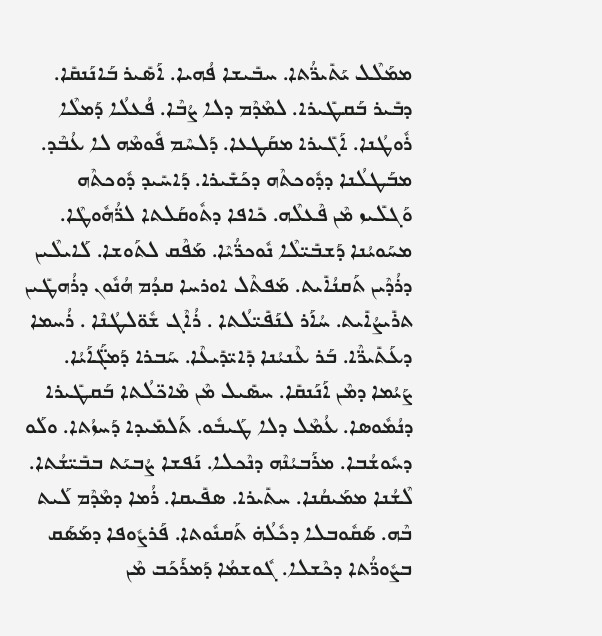ܡܡܰܠܶܠ ܝܰܬܺܝܪ̈ܳܬܐ. ܚܒܺܝܫܐ ܦܳܗܝܐ. ܐܰܣܺܝܪ ܒܰܐܢܰܢܩܺܐ. ܕܒܺܝܪ ܒܰܩܛܺܝܪܐ. ܠܡܶܕܶܡ ܕܠܐ ܨܳܒܶܐ. ܦܳܥܠܳܐ ܕܰܡܠܶܐ ܪܽܘܛܳܢܐ. ܐܰܓܺܝܪܐ ܡܩܰܛܥܐ. ܕܰܠܚܶܡ ܦܽܘܡܶܗ ܠܐ ܥܳܒܶܕ. ܡܒܰܛܠܳܢܐ ܕܕܽܘܟܬܶܗ ܕܟܰܫܺܝܪܐ. ܕܰܐܚܺܝܕ ܕܽܘܟܬܶܗ ܘܰܓܠܺܝܙ ܡܶܢ ܦܶܥܠܶܗ. ܟܺܐܦܐ ܕܬܽܘܩܰܠܬܐ ܠܪ̈ܳܗܽܘܛܶܐ. ܡܚܰܘܝܳܢܐ ܕܰܫܒܺܝ̈ܠܶܐ ܢܽܘܟܪ̈ܳܝܶܐ. ܡܰܦܶܩ ܠܬܰܘܫܐ. ܠܰܐܝܠܶܝܢ ܕܪܳܕܶܝܢ ܬܰܩܢܳܐܺܝܬ. ܡܰܦܬܶܠ ܐܘܪܚܐ ܩܕܳܡ ܗܳܢܽܘܢ ܕܪܳܗܛܺܝܢ ܬܪܺܝܨܳܐܺܝܬ. ܚܳܐܰܪ ܠܢܰܦܺܝ̈ܠܳܬܐ . ܪܳܐܶܓ ܫܽܘ̈ܠܛܳܢܶܐ . ܪܳܚܡܐ ܕܥܰܬܺܝܪ̈ܶܐ. ܒܰܪ ܥܶܢܝܳܢܐ ܕܺܐܝ̈ܕܺܝܥܶܐ. ܚܰܒܪܐ ܕܰܡܓ̈ܰܐܰܝܳܐ. ܨܰܝܳܡܐ ܕܡܶܢ ܐܰܢܰܢܩܺܐ. ܚܣܺܝܠ ܡܶܢ ܡܶܐܟ̈ܠܳܬܐ ܒܰܩܛܺܝܪܐ ܕܢܳܡܽܘܣܐ. ܥܳܡܶܠ ܕܠܐ ܛܰܝܒܽܘ. ܬܰܠܡܺܝܕܐ ܕܰܚܙܳܬܐ. ܘܠܰܘ ܕܚܽܘܫܳܒܐ. ܡܪܰܒܝܳܢܶܗ ܕܢܶܟܠܐ. ܢܰܦܫܐ ܨܳܒܝܰܬ ܒܒܺܝ̈ܫܳܬܐ. ܠܶܫܳܢܐ ܡܡܰܝܩܳܢܐ. ܚܬܺܝܪܐ. ܣܦܺܝܩܐ. ܪܳܡܐ ܕܡܶܕܶܡ ܠܰܝܬ ܒܶܗ. ܣܰܩܽܘܒܠܐ ܕܟܽܠܳܗ̇ ܬܰܩܢܽܘܬܐ. ܦܰܪܨܽܘܦܐ ܕܡܰܣܰܩ ܒܨܽܘܪ̈ܳܬܐ ܕܟܶܫܠܐ. ܓܽܘܫܡܳܐ ܕܰܡܪܰܟܰܒ ܡܶܢ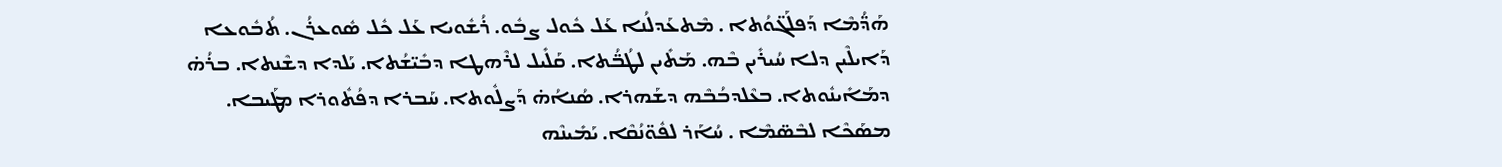ܗܰܕ̈ܳܡܶܐ ܕܰܦܠܰܓ̈ܘܳܬܐ . ܡܶܬܥܰܕܠܳܢܐ ܥܰܠ ܟܽܘܠ ܨܒܽܘ. ܪܳܫܽܘܝܐ ܥܰܠ ܟܽܠ ܣܽܘܥܪܳܢ. ܬܳܒܽܘܥܐ ܕܰܐܝܠܶܝܢ ܕܠܐ ܚܳܝܪܺܝܢ ܒܶܗ. ܡܰܬܺܝܢ ܠܛܳܒ̈ܳܬܐ. ܩܰܠܺܝܠ ܠܪܶܗܛܐ ܕܒܺܝ̈ܫܳܬܐ. ܝܰܠܕܐ ܕܫܶܢܬܐ. ܒܪܳܗ̇ ܕܡܰܐܺܝܢܽܘܬܐ. ܒܥܶܠܕܒܳܒܶܗ ܕܫܰܗܪܐ. ܣܳܢܐܳܗ̇ ܕܰܨܠܽܘܬܐ. ܚܰܒܪܐ ܕܦܳܬܽܘܪܐ ܡܛܰܝܒܐ. ܡܣܰܟܶܐ ܠܒܶܣ̈ܡܶܐ . ܚܳܐܰܪ ܠܦܽܘ̈ܢܳܩܶܐ. ܝܰܡܺܝܢܶܗ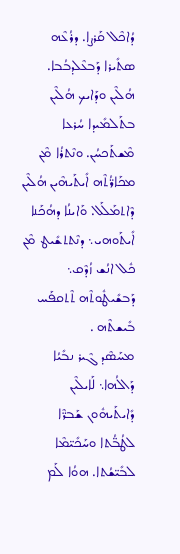ܕܳܐܟܶܠ ܩܰܪܨܐ. ܕܪܳܥܶܗ ܣܬܺܝܪܐ ܕܰܒܥܶܠܕܒܳܒܐ.
ܗܳܠܶܝܢ ܘܕܰܐܝܟ ܗܳܠܶܝܢ ܒܬܰܠܡܺܝܕܐ ܚܳܪܥܐ ܡܶܫܬܰܟܚܳܢ. ܘܢܶܬܪܳܐ ܡܶܢ ܡܟܰܐܪ̈ܳܬܶܗ ܐܺܝܬܰܝܗܶܝܢ ܗܳܠܶܝܢ ܕܶܐܬܡܰܠܰܠ. ܘܰܐܝܢܳܐ ܕܗܳܟܰܢܐ ܐܺܝܬܰܘܗܝ܆ ܕܢܶܬܬܫܺܝܛ ܡܶܢ ܟܽܠ ܐܢܳܫ ܙܳܕܶܩ܆ ܕܰܒܫܺܝܛܽܘܬܶܗ ܬܶܬܩܦܰܚ ܒܺܝܫܬܶܗ .
ܡܚܰܣܶܕ ܓܶܝܪ ܢܒܺܝܳܐ ܕܰܐܠܳܗܐ܆ ܠܰܐܝܠܶܝܢ ܕܺܐܝܬܰܝܗܽܘܢ ܫܰܒܪ̈ܶܐ ܠܛܳܒ̈ܳܬܐ ܘܚܰܟܺܝ̈ܡܶܐ ܠܒܺܝ̈ܫܳܬܐ. ܗܘܳܐ ܠܰܡ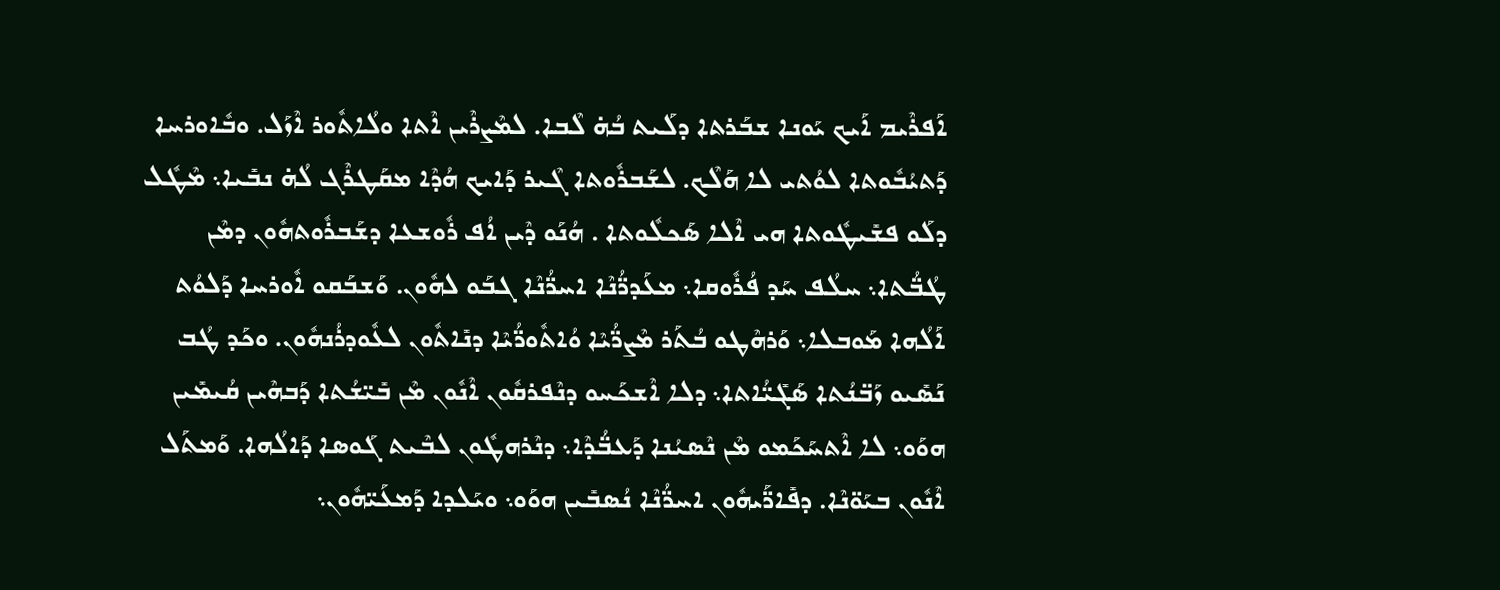ܐܰܦܪܶܝܡ ܐܰܝܟ ܝܰܘܢܐ ܫܒܰܪܬܐ ܕܠܰܝܬ ܒܳܗ̇ ܠܶܒܐ. ܠܡܶܨܪܶܝܢ ܐܶܬܐ ܘܠܳܐܬܽܘܪ ܐܶܙܰܠ. ܘܒܽܐܘܪܚܐ ܕܰܬܝܳܒܽܘܬܐ ܠܘܳܬܝ ܠܐ ܗܰܠܶܟ. ܠܫܰܒܪܽܘܬܐ ܓܶܝܪ ܕܰܐܝܟ ܗܳܕܶܐ ܡܩܰܛܪܶܓ ܠܳܗ̇ ܢܒܺܝܐ܆ ܡܶܛܽܠ ܕܠܰܘ ܦܫܺܝܛܽܘܬܐ ܗܝ ܐܶܠܐ ܣܰܟܠܽܘܬܐ . ܗܳܢܰܘ ܕܶܝܢ ܐܳܦ ܪܽܘܫܥܐ ܕܫܰܒܪܽܘܬܗܽܘܢ ܕܡܶܢ ܛܳܒ̈ܳܬܐ܆ ܚܠܳܦ ܚܰܕ ܦܳܪܽܘܩܐ܆ ܡܥܰܕܪ̈ܳܢܶܐ ܐܚܪ̈ܳܢܶܐ ܓܒܰܘ ܠܗܽܘܢ. ܘܰܫܒܰܩܘ ܐܽܘܪܚܐ ܕܰܠܘܳܬ ܐܰܠܳܗܐ ܡܰܘܒܠܐ܆ ܘܰܪܗܶܛܘ ܒܳܬܰܪ ܡܶܨܪ̈ܳܝܶܐ ܘܳܐܬܽܘܪ̈ܳܝܶܐ ܕܢܺܐܬܽܘܢ ܠܥܽܘܕܪܳܢܗܽܘܢ. ܘܟܰܕ ܛܳܒ ܢܰܣܺܝܘ ܙܰܒ̈ܢܳܬܐ ܣܰܓܺܝ̈ܳܐܬܐ܆ ܕܠܐ ܐܶܫܟܰܚܘ ܕܢܶܦܪܩܽܘܢ ܐܶܢܽܘܢ ܡܶܢ ܒܺܝ̈ܫܳܬܐ ܕܰܒܗܶܝܢ ܩܳܝܡܺܝܢ ܗܘܰܘ܆ ܠܐ ܐܶܬܚܰܟܰܡܘ ܡܶܢ ܢܶܣܝܳܢܐ ܕܰܥܒ̈ܳܕܶܐ܆ ܕܢܶܪܗܛܽܘܢ ܠܒܶܝܬ ܓܰܘܣܐ ܕܰܐܠܳܗܐ. ܘܰܡܬܰܠ ܐܶܢܽܘܢ ܒܝܰܘ̈ܢܶܐ. ܕܦܺܐܪ̈ܰܝܗܽܘܢ ܐܚܪ̈ܳܢܶܐ ܢܳܣܒܺܝܢ ܗܘܰܘ܆ ܘܝܰܠܕܐ ܕܰܡܥܰܝ̈ܗܽܘܢ܆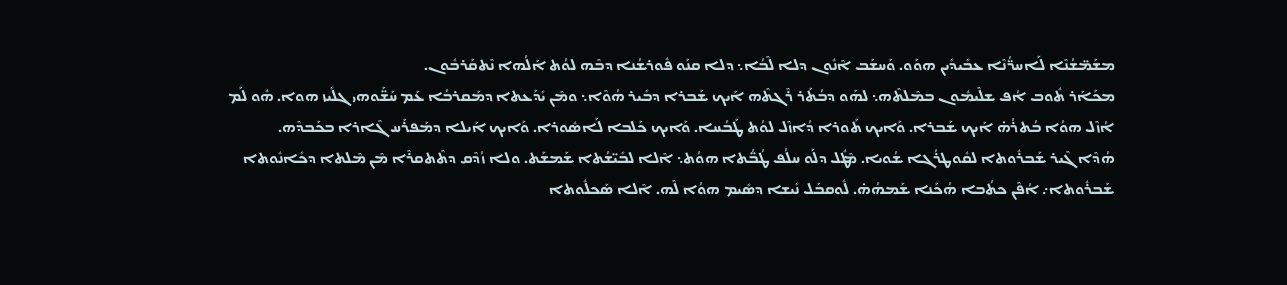ܡܫܰܡ̈ܫܳܢܶܐ ܠܰܐܚܪ̈ܳܢܶܐ ܥܒܺܝܕܺܝܢ ܗܘܰܘ. ܘܰܚܫܰܒ ܐܶܢܽܘܢ ܕܠܐ ܠܶܒܳܐ܆ ܕܠܐ ܩܢܰܘ ܦܽܘܪܫܳܢܐ ܕܒܶܗ ܠܘܳܬ ܐܰܠܳܗܐ ܢܶܬܩܰܪܒܽܘܢ.
ܡܟܰܐܰܪ ܬܽܘܒ ܐܳܦ ܫܠܶܝܡܽܘܢ ܒܡܶܠܬܶܗ܆ ܠܗܰܘ ܕܒܳܬܰܪ ܪܶܓܬܶܗ ܐܰܝܟ ܫܰܒܪܐ ܕܒܺܝܪ ܗܳܘܶܐ܆ ܘܡܶܢ ܝܺܕܰܥܬܐ ܕܡܰܩܪܒܳܐ ܥܰܡ ܚܰܫ̈ܰܘܗܝ ܓܠܺܝܙ ܗܘܐ. ܗܽܘ ܠܰܡ ܐܳܙܶܠ ܗܘܳܐ ܒܳܬܪܳܗ̇ ܐܰܝܟ ܫܰܒܪܐ. ܘܰܐܝܟ ܬܰܘܪܐ ܕܳܐܙܶܠ ܠܘܳܬ ܛܰܒܳܚܐ. ܘܰܐܝܟ ܟܰܠܒܐ ܠܰܐܣܽܘܪܐ. ܘܰܐܝܟ ܐܰܝܠܐ ܕܡܰܦܪܰܚ ܓܶܐܪܐ ܒܟܰܒܕܶܗ.
ܗܳܕܶܐ ܓܶܝܪ ܫܰܒܪܽܘܬܐ ܠܩܽܘܛܪܳܓܐ ܫܳܘܝܐ. ܡܶܛܽܠ ܕܠܰܘ ܚܠܳܦ ܛܳܒ̈ܳܬܐ ܗܘܳܬ܆ ܐܶܠܐ ܠܒܺܝ̈ܫܳܬܐ ܫܰܡܫܰܬ. ܘܠܐ ܙܳܕܶܩ ܕܬܶܬܩܪܶܐ ܡܶܢ ܡܶܠܬܐ ܕܟܺܐܢܽܘܬܐ ܫܰܒܪܽܘܬܐ܇ ܐܳܦܶܢ ܟܬܳܒܐ ܗܳܟܰܢܐ ܫܰܡܗܳܗ̇. ܠܽܘܩܒܰܠ ܢܺܝܫܐ ܕܣܺܝܡ ܗܘܳܐ ܠܶܗ. ܐܶܠܐ ܣܰܟܠܽܘܬܐ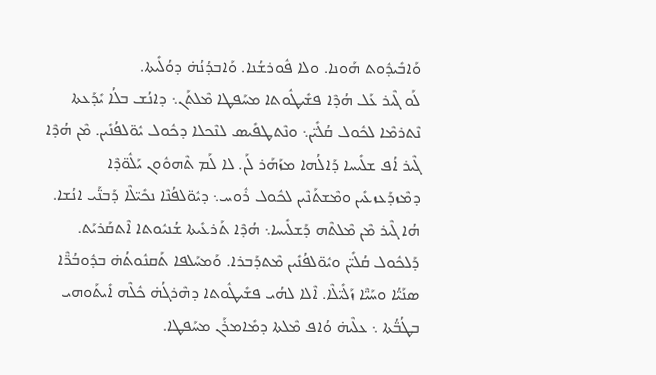ܘܰܐܒܺܝܕܽܘܬ ܗܰܘܢܐ. ܘܠܐ ܦܽܘܪܫܳܢܐ. ܘܰܐܒܕܳܢܳܗ̇ ܕܘܳܠܺܝܬܐ.
ܠܰܘ ܓܶܝܪ ܥܰܠ ܗܳܕܶܐ ܦܫܺܝܛܽܘܬܐ ܡܚܰܦܛܐ ܡܶܠܬܰܢ܆ ܕܐܢܳܫ ܒܠܳܐ ܝܺܕܰܥܬܐ ܢܶܬܪܡܶܐ ܠܟܽܘܠ ܩܳܠܺܝ̈ܢ܆ ܘܢܶܬܛܦܺܝܣ ܠܢܶܟܠܐ ܕܟܽܘܠ ܝܽܘ̈ܠܦܳܢܺܝܢ. ܡܶܢ ܗܳܕܶܐ ܓܶܝܪ ܐܳܦ ܫܠܺܝܚܐ ܕܰܐܠܳܗܐ ܡܙܰܗܰܪ ܠܰܢ. ܠܐ ܠܰܡ ܬܶܗܘܽܘܢ ܝܰܠܽܘ̈ܕܶܐ ܕܡܶܙܕܰܥܙܥܺܝܢ ܘܡܶܫܬܰܢܶܝܢ ܠܟܽܘܠ ܪܽܘܚ܆ ܕܝܽܘ̈ܠܦܳܢܶܐ ܢܟܺܝ̈ܠܶܐ ܕܰܒܢ̈ܰܝ ܐܢܳܫܐ. ܗܳܐ ܓܶܝܪ ܡܶܢ ܡܶܠܬܶܗ ܕܰܫܠܺܝܚܐ܆ ܗܳܕܶܐ ܬܰܪܥܺܝܬܐ ܫܳܢܝܽܘܬܐ ܐܶܬܩܰܪܝܰܬ. ܕܰܠܟܽܘܠ ܩܳܠܺܝ̈ܢ ܘܝܽܘ̈ܠܦܳܢܺܝܢ ܡܶܬܕܰܒܪܐ. ܘܰܡܚܰܠܦܐ ܬܰܩܢܽܘܬܳܗ̇ ܒܕܽܘܒܳܪ̈ܶܐ ܣܢܰܝ̈ܳܐ ܘܚܰܝ̈ܶܐ ܙܰܠܺܝ̈ܠܶܐ. ܐܶܠܐ ܠܗܳܝ ܦܫܺܝܛܽܘܬܐ ܕܗܶܪܓܳܗ̇ ܟܽܠܶܗ ܐܺܝܬܰܘܗܝ ܒܛܳܒ̈ܳܬܐ ܆ ܥܠܶܝܗ̇ ܘܳܐܦ ܡܶܠܬܐ ܕܡܺܐܡܪܰܢ ܡܚܰܦܛܐ.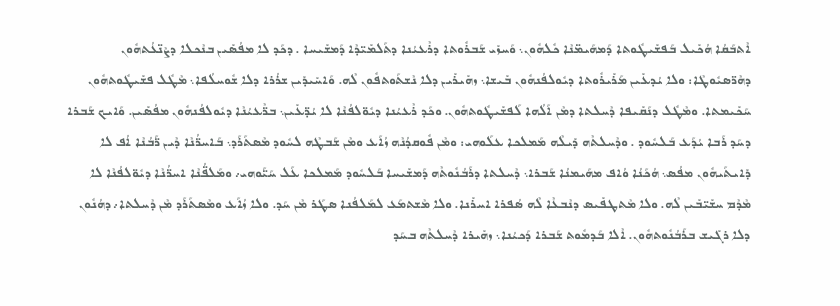ܐܶܬܒܰܩܳܐ ܗܳܟܺܝܠ ܒܰܦܫܺܝܛܽܘܬܐ ܕܰܡܗܰܝܡ̈ܢܶܐ ܟܽܠܗܽܘܢ܆ ܘܰܚܙܺܝ ܫܰܒܪܽܘܬܐ ܕܪܶܥܝܳܢܐ ܕܬܰܠܡܺܝ̈ܕܶܐ ܕܰܡܫܺܝܚܐ . ܕܟܰܕ ܠܐ ܡܦܳܣܺܝܢ ܒܢܶܟܠܐ ܕܨܶܢ̈ܥܳܬܗܽܘܢ ܕܗܶܪ̈ܣܝܽܘܛܶܐ: ܘܠܐ ܝܳܕܥܺܝܢ ܡܰܪܺܝܪܽܘܬܐ ܕܝܽܘܠܦܳܢܗܽܘܢ ܒܺܝܫܐ܆ ܙܗܺܝܪܺܝܢ ܕܠܐ ܢܶܫܬܰܘܬܦܽܘܢ ܠܶܗ. ܘܰܐܚܺܝܕܺܝܢ ܫܪܳܪܐ ܕܠܐ ܫܽܘܚܠܳܦܐ܆ ܡܶܛܽܠ ܦܫܺܝܛܽܘܬܗܽܘܢ ܚܰܟܺܝܡܬܐ. ܘܡܶܛܽܠ ܕܢܰܩܺܝܦܐ ܕܶܚܠܬܐ ܕܡܶܢ ܐܰܠܳܗܐ ܠܰܦܫܺܝܛܽܘܬܗܽܘܢ. ܘܟܰܕ ܪܶܥܝܳܢܐ ܕܝܽܘ̈ܠܦܳܢܶܐ ܠܐ ܝܳܕ̈ܥܺܝܢ܆ ܒܪ̈ܶܥܝܳܢܶܐ ܕܝܽܘܠܦܳܢܗܽܘܢ ܡܦܳܣܺܝܢ. ܘܰܐܝܟ ܫܰܒܪܐ ܕܚܰܕ ܪܰܒܐ ܝܳܕܰܥ ܒܰܠܚܽܘܕ . ܘܕܶܚܠܬܶܗ ܕܺܝܠܶܗ ܡܰܡܠܟܐ ܥܠܰܘܗܝ: ܘܡܶܢ ܦܽܘܩܕܳܢܶܗ ܙܳܐܰܥ ܘܡܶܢ ܫܰܒܛܶܗ ܠܚܽܘܕ ܡܶܣܬܰܪܰܕ܆ ܒܰܐܚܪ̈ܳܢܶܐ ܕܶܝܢ ܪ̈ܰܒܳܢܶܐ ܐܳܦ ܠܐ ܕܺܐܝܬܰܝܗܽܘܢ ܡܦܳܣ܆ ܗܳܟܰܢܳܐ ܘܳܐܦ ܡܗܰܝܡܢܳܐ ܫܰܒܪܐ܆ ܕܶܚܠܬܐ ܕܪܰܒܳܢܽܘܬܶܗ ܕܰܡܫܺܝܚܐ ܒܰܠܚܽܘܕ ܡܰܡܠܟܐ ܥܰܠ ܚܰܝ̈ܰܘܗܝ܇ ܘܡܰܠܦ̈ܳܢܶܐ ܐܚܪ̈ܳܢܶܐ ܕܝܽܘ̈ܠܦܳܢܶܐ ܠܐ ܡܶܕܶܡ ܚܫܺܝ̈ܒܺܝܢ ܠܶܗ. ܘܠܐ ܡܶܬܛܦܺܝܣ ܕܢܶܒܥܶܐ ܠܶܗ ܣܳܦܪܐ ܐܚܪܺܢܐ. ܘܠܐ ܡܶܫܬܡܰܥ ܠܡܰܠܦܳܢܐ ܣܛܰܪ ܡܶܢ ܚܰܕ. ܘܠܐ ܙܳܐܰܥ ܘܡܶܣܬܰܪܰܕ ܡܶܢ ܕܶܚܠܬܐ܇ ܕܗܳܢܽܘܢ ܕܠܐ ܪܓܺܝܫ ܒܪܰܒܳܢܽܘܬܗܽܘܢ. ܐܶܠܐ ܒܰܕܡܽܘܬ ܫܰܒܪܐ ܕܰܟܝܳܢܐ܆ ܙܗܺܝܪܐ ܕܶܚܠܬܶܗ ܒܚܰܕ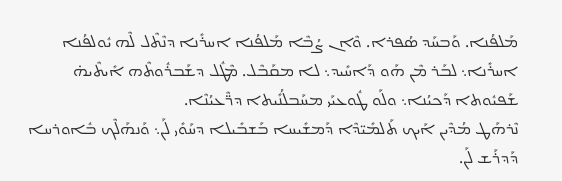ܡܰܠܦܳܢܐ. ܘܰܒܚܰܕ ܣܳܦܪܐ. ܘܶܐܢ ܨܳܒܶܐ ܡܰܠܦܳܢܐ ܐܚܪܺܢܐ ܕܢܶܬܶܠ ܠܶܗ ܝܽܘܠܦܳܢܐ ܐܚܪܺܢܐ܆ ܠܒܰܪ ܡܶܢ ܗܰܘ ܕܰܐܚܺܝܕ܆ ܠܐ ܡܩܰܒܶܠ. ܡܶܛܽܠ ܕܫܰܒܪܽܘܬܶܗ ܐܺܝܬܶܝܗ̇ ܫܰܦܝܽܘܬܐ ܕܰܟܝܳܢܐ܆ ܘܠܰܘ ܛܽܘܥܝܰܝ ܡܚܰܒܠܳܢܺܝܬܐ ܕܪ̈ܶܥܝܳܢܶܐ.
ܢܶܪܗܰܛ ܡܳܕܶܝܢ ܐܰܝܟ ܬܰܠܡܺܝ̈ܕܶܐ ܕܰܡܫܺܝܚܐ ܒܰܫܒܺܝܠܐ ܕܚܰܘܺܝ ܠܰܢ܆ ܘܰܢܗܰܠܶܟ ܒܽܐܘܪܚܐ ܕܰܕܪܰܫ ܠܰܢ.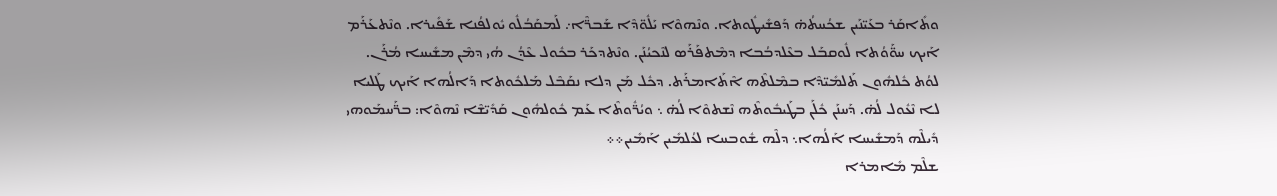ܘܬܺܐܩܰܪ ܒܥܰܝ̈ܢܰܝܢ ܫܟܳܚܬܳܗ̇ ܕܰܦܫܺܝܛܽܘܬܐ. ܘܢܶܗܘܶܐ ܝܰܠܽܘ̈ܕܶܐ ܫܰܒܪ̈ܶܐ܇ ܠܰܡܩܰܒܳܠܽܘ ܝܽܘܠܦܳܢܐ ܫܰܦܺܝܪܐ. ܘܢܶܬܥܰܪܰܡ ܐܰܝܟ ܚܘ̈ܰܘܳܬܐ ܠܽܘܩܒܰܠ ܒܥܶܠܕܒܳܒܐ ܕܡܶܬܦܰܪܰܣ ܠܢܶܟܝܳܢܰܢ. ܘܢܶܬܕܟܰܪ ܒܟܽܘܠ ܥܶܕܳܢ ܗܳܝ ܕܡܶܢ ܡܫܺܝܚܐ ܡܳܪܰܢ. ܠܘܳܬ ܟܽܠܗܽܘܢ ܬܰܠܡܺܝ̈ܕܶܐ ܒܡܶܠܬܶܗ ܐܶܬܰܐܡܪܰܬ. ܕܟܽܠ ܡܰܢ ܕܠܐ ܢܩܰܒܶܠ ܡܰܠܟܽܘܬܐ ܕܰܐܠܳܗܐ ܐܰܝܟ ܛܰܠܝܐ ܠܐ ܢܶܥܽܘܠ ܠܳܗ̇. ܕܰܚܢܰܢ ܟܽܠܰܢ ܒܛܰܝܒܽܘܬܶܗ ܢܶܫܬܘܶܐ ܠܳܗ̇ ܆ ܘܝܳܪ̈ܽܘܬܶܐ ܥܰܡ ܟܽܘܠܗܽܘܢ ܩܰܕܺܝ̈ܫܶܐ ܢܶܗܘܶܐ: ܒܪ̈ܰܚܡܰܘܗܝ ܕܺܝܠܶܗ ܕܰܡܫܺܝܚܐ ܐܰܠܳܗܐ܆ ܕܠܶܗ ܫܽܘܒܚܐ ܠܥܳܠܡܺܝܢ ܐܰܡܺܝܢ܀܀
ܫܠܶܡ ܡܺܐܡܪܐ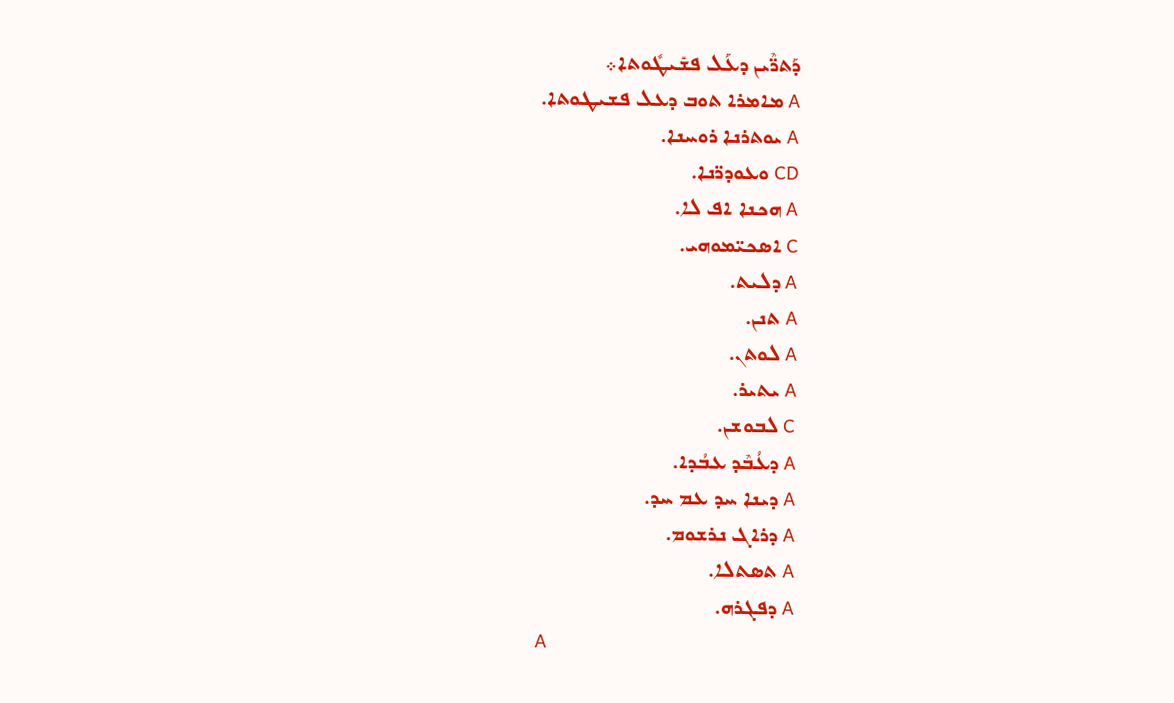ܕܰܬܪ̈ܶܝܢ ܕܥܰܠ ܦܫܺܝܛܽܘܬܐ܀
A ܡܐܡܪܐ ܬܘܒ ܕܥܠ ܦܫܝܛܘܬܐ.
A ܝܘܬܪܢܐ ܪܘܚܢܐ.
CD ܘܥܘܕܖ̈ܢܐ.
A ܗܟܢܐ ܐܦ ܠܐ.
C ܐܣܟܝ̈ܡܘܗܝ.
A ܕܠܝܬ.
A ܬܢܢ.
A ܠܘܬܢ.
A ܝܬܝܪ.
C ܠܒܘܫܢ.
A ܕܥܳܒܶܕ ܥܒܳܕܐ.
A ܕܝܢܐ ܚܕ ܥܡ ܚܕ.
A ܕܪܐܓ ܢܪܫܘܡ.
A ܬܣܬܠܐ.
A ܕܦܓܪܗ.
A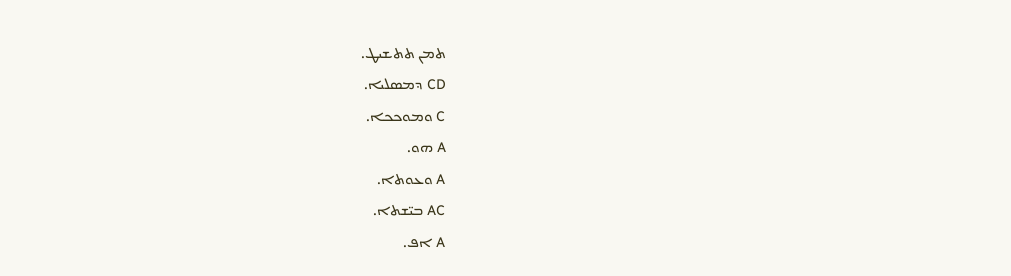ܬܡܢ ܬܬܫܝܛ.
CD ܕܡܣܠܝܐ.
C ܘܡܘܟܟܐ.
A ܗܘ.
A ܘܥܘܬܐ.
AC ܒܝ̈ܫܬܐ.
A ܐܦ.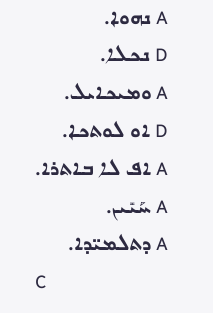A ܢܗܘܐ.
D ܢܟܠܐ.
A ܘܡܝܟܐܝܠ.
D ܐܘ ܠܘܬܟܐ.
A ܐܦ ܠܐ ܒܐܬܪܐ.
A ܚܰܝܺܝܢ.
A ܕܬܠܡܝ̈ܕܐ.
C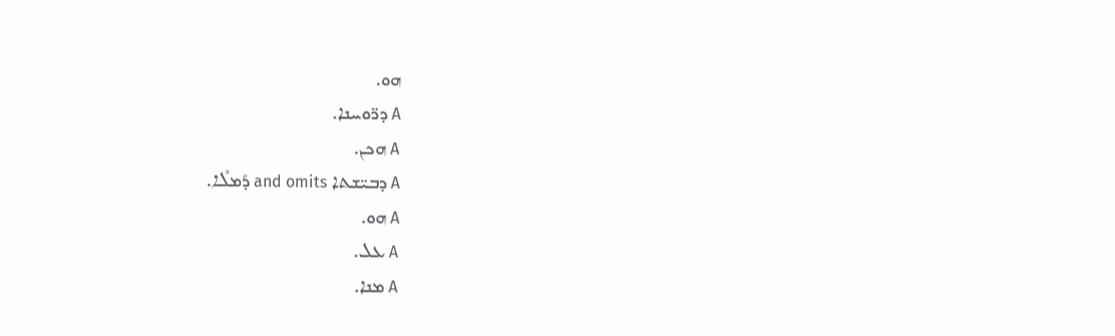ܗܘ.
A ܕܖ̈ܘܚܢܐ.
A ܗܟܢ.
A ܕܒܝ̈ܫܬܐ and omits ܕܰܡܠܶܐ.
A ܗܘ.
A ܥܠ.
A ܡܢܐ.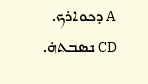A ܕܟܘܐܪܟ.
CD ܢܣܒܬܗ̇.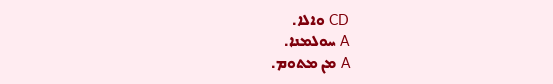CD ܘܐܠܐ.
A ܚܘܠܡܢܐ.
A ܡܢ ܡܬܘܡ.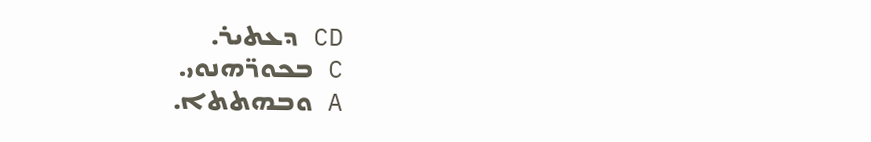CD ܕܥܬܝܪ.
C ܒܟܘܖ̈ܗܢܘܝ.
A ܘܒܗܬܬܐ.